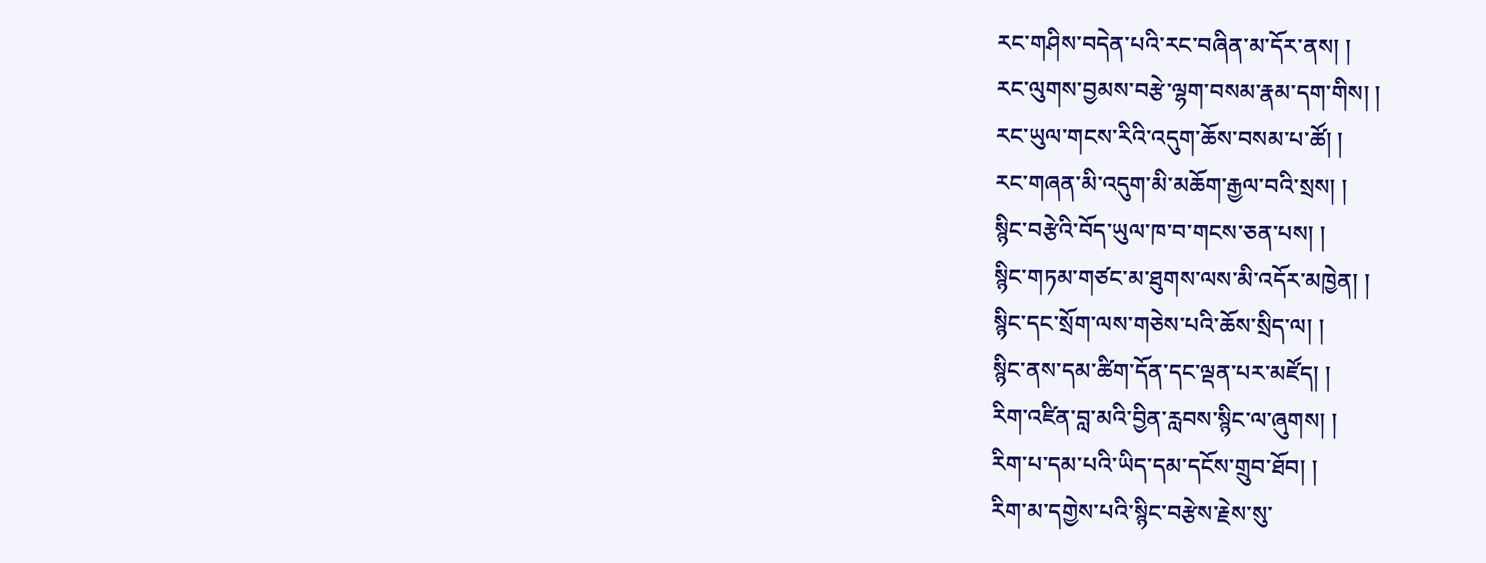རང་གཤིས་བདེན་པའི་རང་བཞིན་མ་དོར་ནས། །
རང་ལུགས་བྱམས་བརྩེ་ལྷག་བསམ་རྣམ་དག་གིས། །
རང་ཡུལ་གངས་རིའི་འདུག་ཆོས་བསམ་པ་ཚོ། །
རང་གཞན་མི་འདུག་མི་མཆོག་རྒྱལ་བའི་སྲས། །
སྙིང་བརྩེའི་བོད་ཡུལ་ཁ་བ་གངས་ཅན་པས། །
སྙིང་གཏམ་གཙང་མ་ཐུགས་ལས་མི་འདོར་མཁྱེན། །
སྙིང་དང་སྲོག་ལས་གཅེས་པའི་ཆོས་སྲིད་ལ། །
སྙིང་ནས་དམ་ཚིག་དོན་དང་ལྡན་པར་མཛོད། །
རིག་འཛིན་བླ་མའི་བྱིན་རླབས་སྙིང་ལ་ཞུགས། །
རིག་པ་དམ་པའི་ཡིད་དམ་དངོས་གྲུབ་ཐོབ། །
རིག་མ་དགྱེས་པའི་སྙིང་བརྩེས་རྗེས་སུ་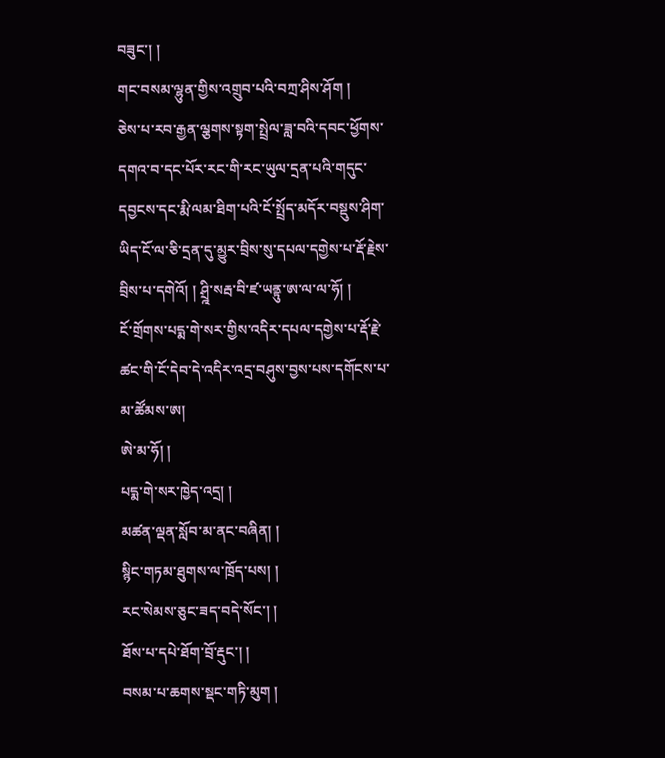བཟུང་། །
གང་བསམ་ལྷུན་གྱིས་འགྲུབ་པའི་བཀྲ་ཤིས་ཤོག །
ཅེས་པ་རབ་རྒྱན་ལྕགས་སྟག་སྤྲེལ་ཟླ་བའི་དབང་ཕྱོགས་དགའ་བ་དང་པོར་རང་གི་རང་ཡུལ་དྲན་པའི་གདུང་དབྱངས་དང་རྨི་ལམ་ཐིག་པའི་ངོ་སྤྲོད་མདོར་བསྡུས་ཤིག་ཡིད་ངོ་ལ་ཅི་དྲན་དུ་མྱུར་བྲིས་སུ་དཔལ་དགྱེས་པ་རྡོ་རྗེས་བྲིས་པ་དགེའོ། ། ཤྲྰི་སརྦ་བི་ཛ་ཡནྟུ་ཨ་ལ་ལ་ཧོ། །
ངོ་གྲོགས་པདྨ་གེ་སར་གྱིས་འདིར་དཔལ་དགྱེས་པ་རྡོ་རྗེ་ཚང་གི་ངོ་དེབ་དེ་འདིར་འདྲ་བཤུས་བྱས་པས་དགོངས་པ་མ་ཚོམས་ཨ།
ཨེ་མ་ཧོ། །
པདྨ་གེ་སར་ཁྱེད་འདྲ། །
མཚན་ལྡན་སློབ་མ་ནང་བཞིན། །
སྙིང་གཏམ་ཐུགས་ལ་ཁྲོད་པས། །
རང་སེམས་ཅུང་ཟད་བདེ་སོང་། །
ཐོས་པ་དཔེ་ཐོག་བྲོ་རྡུང་། །
བསམ་པ་ཆགས་སྡང་གཏི་མུག །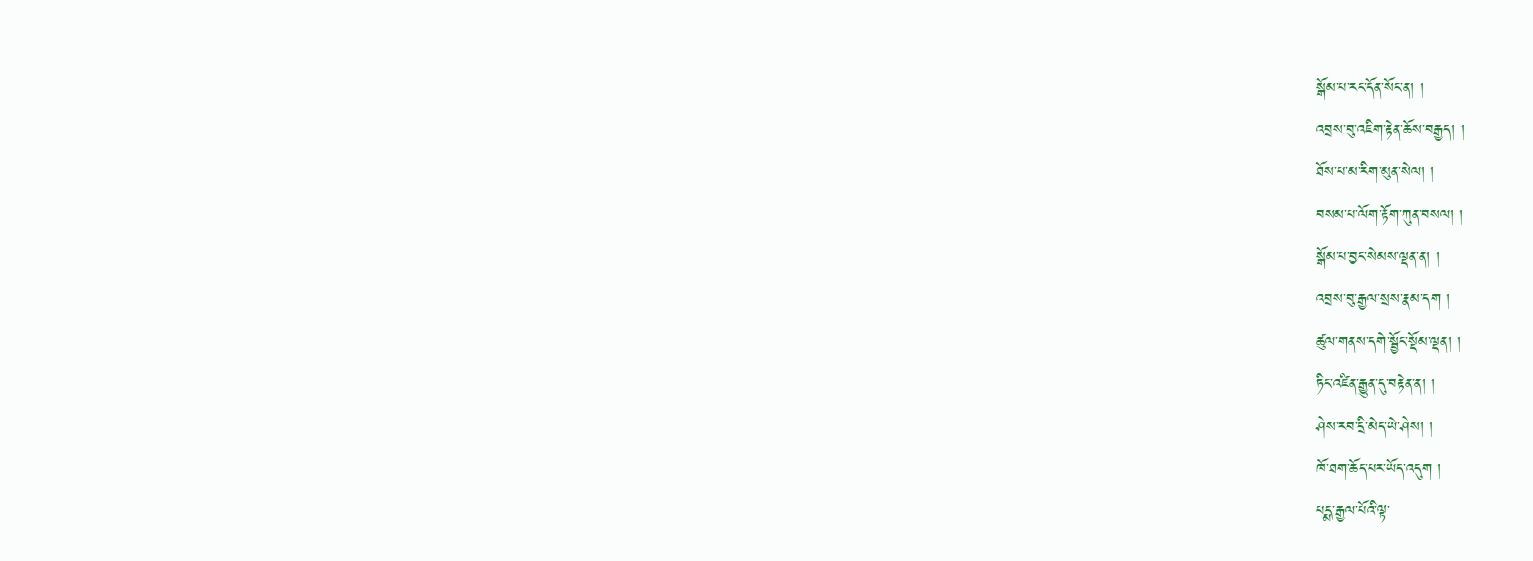སྒོམ་པ་རང་དོན་སོང་ན། །
འབྲས་བུ་འཇིག་རྟེན་ཆོས་བརྒྱད། །
ཐོས་པ་མ་རིག་མུན་སེལ། །
བསམ་པ་ལོག་རྟོག་ཀུན་བསལ། །
སྒོམ་པ་བྱང་སེམས་ལྡན་ན། །
འབྲས་བུ་རྒྱལ་སྲས་རྣམ་དག །
ཚུལ་གནས་དགེ་སྦྱོང་སྡོམ་ལྡན། །
ཏིང་འཛིན་རྒྱུན་དུ་བརྟེན་ན། །
ཤེས་རབ་དྲི་མེད་ཡེ་ཤེས། །
ཁོ་ཐག་ཆོད་པར་ཡོད་འདུག །
པདྨ་རྒྱལ་པོའི་ལྟ་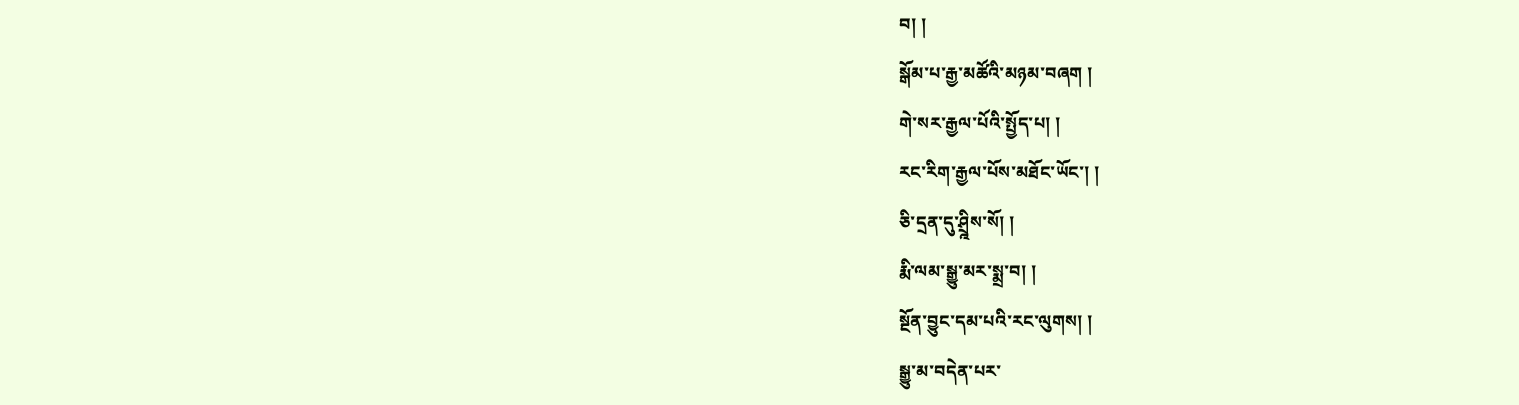བ། །
སྒོམ་པ་རྒྱ་མཚོའི་མཉམ་བཞག །
གེ་སར་རྒྱལ་པོའི་སྤྱོད་པ། །
རང་རིག་རྒྱལ་པོས་མཐོང་ཡོང་། །
ཅི་དྲན་དུ་ཤྲྰིས་སོ། །
རྨི་ལམ་སྒྱུ་མར་སྨྲ་བ། །
སྔོན་བྱུང་དམ་པའི་རང་ལུགས། །
སྒྱུ་མ་བདེན་པར་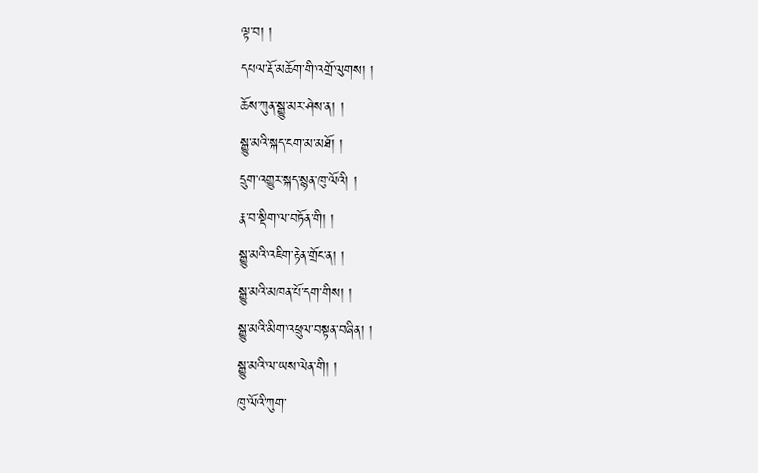ལྟ་བ། །
དཔལ་རྡོ་མཆོག་གི་འགྲོ་ལུགས། །
ཆོས་ཀུན་སྒྱུ་མར་ཤེས་ན། །
སྒྱུ་མའི་སྐད་ངག་མ་མཐོ། །
དྲུག་འགྱུར་སྐད་སྙན་ཁུ་ལོའི། །
རྣ་བ་སྡིག་ལ་བཏོན་གི། །
སྒྱུ་མའི་འཇིག་རྟེན་གྲོང་ན། །
སྒྱུ་མའི་མཁན་པོ་དག་གིས། །
སྒྱུ་མའི་མིག་འཕྲུལ་བསྟན་བཞིན། །
སྒྱུ་མའི་ལ་ཡས་ལེན་གི། །
ཁུ་ལོའི་ཀུག་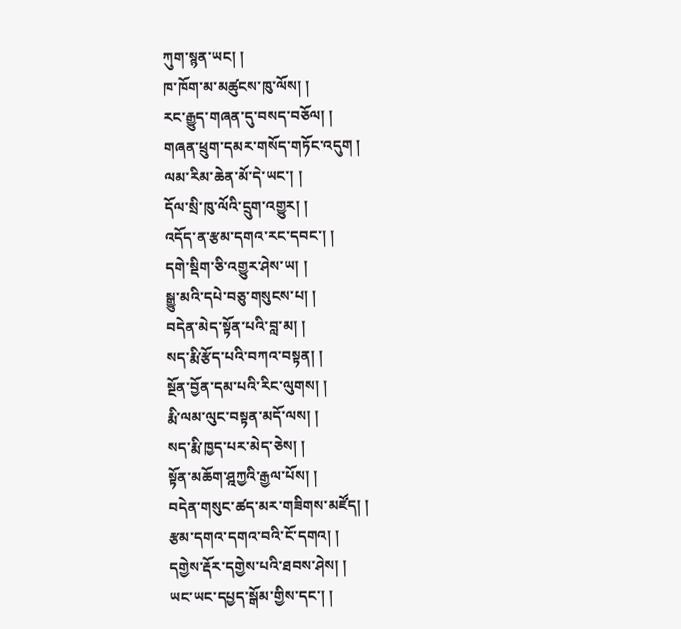ཀུག་སྙན་ཡང། །
ཁ་ཁོག་མ་མཚུངས་ཁུ་ལོས། །
རང་རྒྱུད་གཞན་དུ་བསད་བཅོལ། །
གཞན་ཕྲུག་དམར་གསོད་གཏོང་འདུག །
ལམ་རིམ་ཆེན་མོ་དེ་ཡང་། །
དོལ་སྲི་ཁུ་ལོའི་དྲུག་འགྱུར། །
འདོད་ན་རྩམ་དགའ་རང་དབང་། །
དགེ་སྡིག་ཅི་འགྱུར་ཤེས་ཡ། །
སྒྱུ་མའི་དཔེ་བཅུ་གསུངས་པ། །
བདེན་མེད་སྟོན་པའི་བླ་མ། །
སད་རྨི་རྩོད་པའི་བཀའ་བསྟན། །
སྔོན་བྱོན་དམ་པའི་རིང་ལུགས། །
རྨི་ལམ་ལུང་བསྟན་མདོ་ལས། །
སད་རྨི་ཁྱད་པར་མེད་ཅེས། །
སྟོན་མཆོག་ཤྰཀྱའི་རྒྱལ་པོས། །
བདེན་གསུང་ཚད་མར་གཟིགས་མཛོད། །
རྩམ་དགའ་དགའ་བའི་ངོ་དགའ། །
དགྱེས་རྡོར་དགྱེས་པའི་ཐབས་ཤེས། །
ཡང་ཡང་དཔྱད་སྒོམ་གྱིས་དང་། །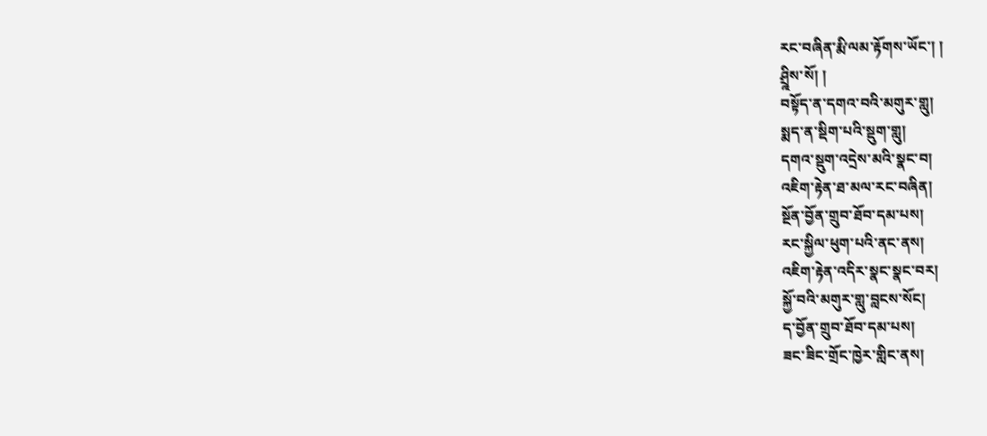རང་བཞིན་རྨི་ལམ་རྟོགས་ཡོང་། །
ཤྲྰིས་སོ། །
བསྟོད་ན་དགའ་བའི་མགུར་གླུ།
སྨད་ན་སྡིག་པའི་སྡུག་གླུ།
དགའ་སྡུག་འདྲེས་མའི་སྣང་བ།
འཇིག་རྟེན་ཐ་མལ་རང་བཞིན།
སྔོན་བྱོན་གྲུབ་ཐོབ་དམ་པས།
རང་སྐྱིལ་ཕུག་པའི་ནང་ནས།
འཇིག་རྟེན་འདིར་སྣང་སྣང་བར།
སྐྱོ་བའི་མགུར་གླུ་བླངས་སོང།
ད་བྱོན་གྲུབ་ཐོབ་དམ་པས།
ཟང་ཟིང་གྲོང་ཁྱེར་གླིང་ནས།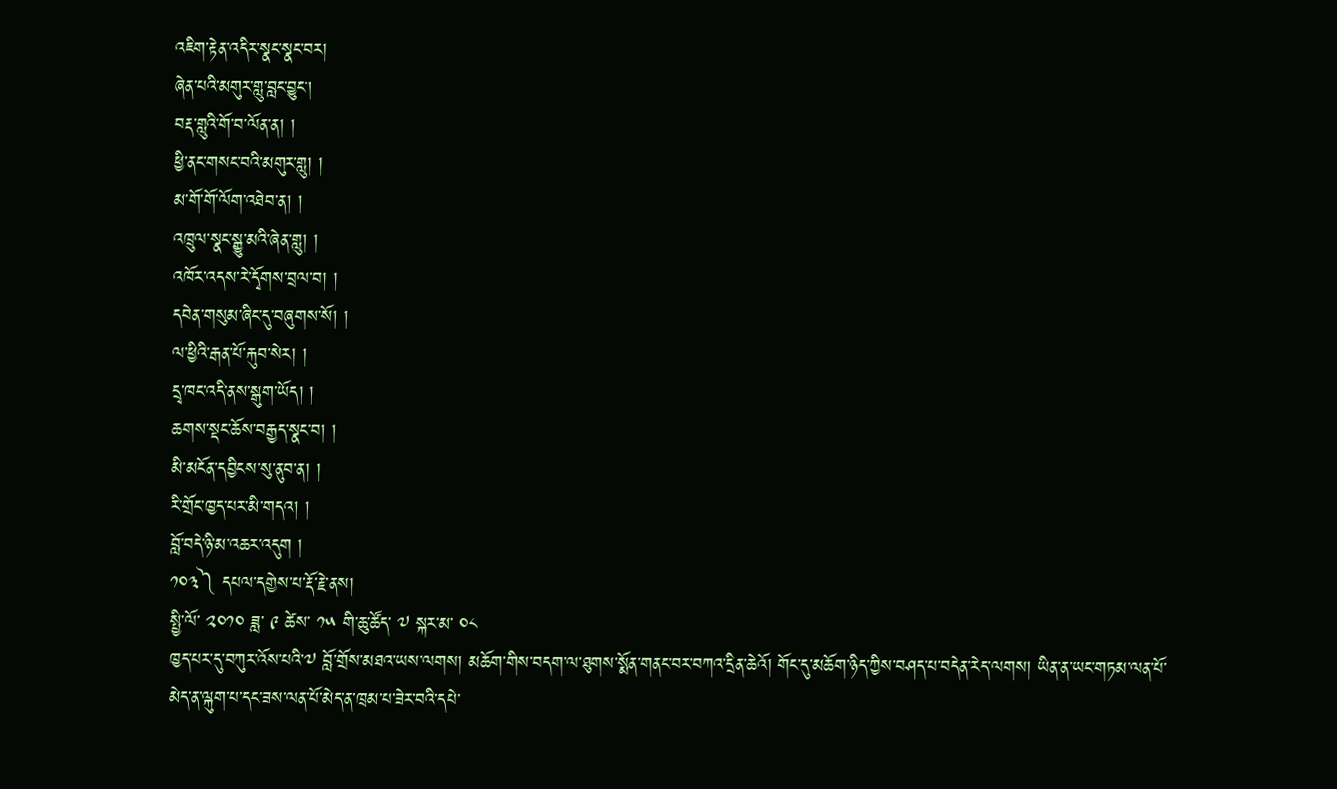འཇིག་རྟེན་འདིར་སྣང་སྣང་བར།
ཞེན་པའི་མགུར་གླུ་བླང་བྱུང།
བརྡ་གླུའི་གོ་བ་ལོན་ན། །
ཕྱི་ནང་གསང་བའི་མགུར་གླུ། །
མ་གོ་གོ་ལོག་འཐེབ་ན། །
འཁྲུལ་སྣང་སྒྱུ་མའི་ཞེན་གླུ། །
འཁོར་འདས་རེ་དྭོགས་བྲལ་བ། །
དབེན་གསུམ་ཞིང་དུ་བཞུགས་སོ། །
ལ་ཕྱིའི་རྒན་པོ་རྐུབ་སེར། །
དྲྭ་ཁང་འདི་ནས་སྒུག་ཡོད། །
ཆགས་སྡང་ཆོས་བརྒྱད་སྣང་བ། །
མི་མངོན་དབྱིངས་སུ་ནུབ་ན། །
རི་གྲོང་ཁྱད་པར་མི་གདའ། །
བློ་བདེ་ཉི་མ་འཆར་འདུག །
༡༠༣༽ དཔལ་དགྱེས་པ་རྡོ་རྗེ་ནས།
སྤྱི་ལོ་ ༢༠༡༠ ཟླ་ ༩ ཚེས་ ༡༥ གི་ཆུ་ཚོད་ ༧ སྐར་མ་ ༠༨
ཁྱད་པར་དུ་བཀུར་འོས་པའི་༧ བློ་གྲོས་མཐའ་ཡས་ལགས། མཆོག་གིས་བདག་ལ་ཐུགས་སྨོན་གནང་བར་བཀའ་དྲིན་ཆེའོ། གོང་དུ་མཆོག་ཉིད་ཀྱིས་བཤད་པ་བདེན་རེད་ལགས། ཡིན་ན་ཡང་གཏམ་ལན་པོ་མེད་ན་ལྐུག་པ་དང་ཟས་ལན་པོ་མེད་ན་ཁྲམ་པ་ཟེར་བའི་དཔེ་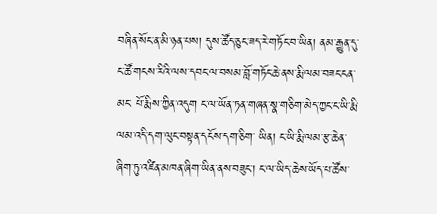བཞིན་སོང་ན་མི་ཉན་པས། དུས་ཚོད་ཅུང་ཟད་རེ་གཏོང་བ་ཡིན། ནམ་རྒྱུན་དུ་ང་ཚོ་གངས་རིའི་ལས་དབང་ལ་བསམ་བློ་གཏོང་ཆེ་ནས་རྨི་ལམ་བཟང་ངན་མང་ པོ་རྨིས་ཀྱིན་འདུག ང་ལ་ཡོན་ཏན་གཞན་སྣ་གཅིག་མེད་ཀྱང་ང་ཡི་རྨི་ལམ་འདི་དག་ལུང་བསྟན་དངོས་དག་ཅིག་ ཡིན། ང་ཡི་རྨི་ལམ་རྩ་ཆེན་ཞིག་ཏུ་འཛིན་མཁན་ཞིག་ཡིན་ནས་བཟུང་། ང་ལ་ཡིད་ཆེས་ཡོད་པ་ཚོས་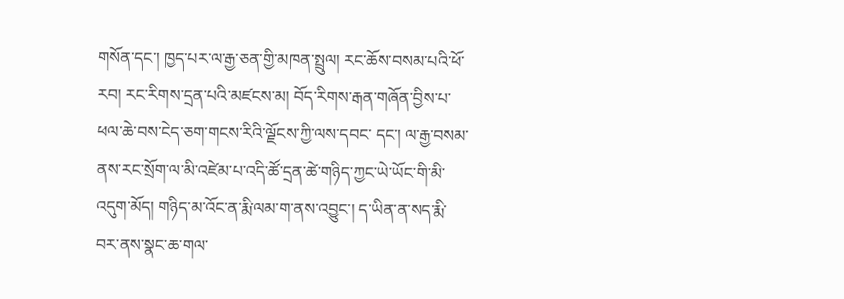གསོན་དང་། ཁྱད་པར་ལ་རྒྱ་ཅན་གྱི་མཁན་སྤྲུལ། རང་ཆོས་བསམ་པའི་ཕོ་རབ། རང་རིགས་དྲན་པའི་མཛངས་མ། བོད་རིགས་རྒན་གཞོན་བྱིས་པ་ཕལ་ཆེ་བས་ངེད་ཅག་གངས་རིའི་ལྗོངས་ཀྱི་ལས་དབང་ དང་། ལ་རྒྱ་བསམ་ནས་རང་སྲོག་ལ་མི་འཛེམ་པ་འདི་ཚོ་དྲན་ཚེ་གཉིད་ཀྱང་ཡེ་ཡོང་གི་མི་འདུག་མོད། གཉིད་མ་འོང་ན་རྨི་ལམ་ག་ནས་འབྱུང་། ད་ཡིན་ན་སད་རྨི་བར་ནས་སྣང་ཆ་གལ་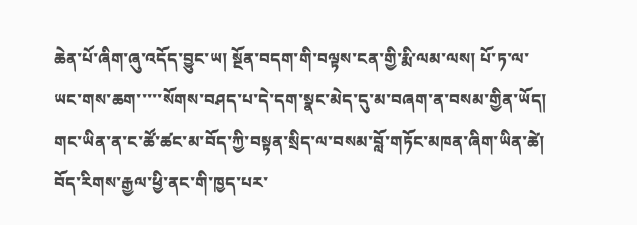ཆེན་པོ་ཞིག་ཞུ་འདོད་བྱུང་ཡ། སྔོན་བདག་གི་བལྟས་ངན་གྱི་རྨི་ལམ་ལས། པོ་ཏ་ལ་ཡང་གས་ཆག་་་་་སོགས་བཤད་པ་དེ་དག་སྣང་མེད་དུ་མ་བཞག་ན་བསམ་གྱིན་ཡོད། གང་ཡིན་ན་ང་ཚོ་ཚང་མ་བོད་ཀྱི་བསྟན་སྲིད་ལ་བསམ་བློ་གཏོང་མཁན་ཞིག་ཡིན་ཚེ། བོད་རིགས་རྒྱལ་ཕྱི་ནང་གི་ཁྱད་པར་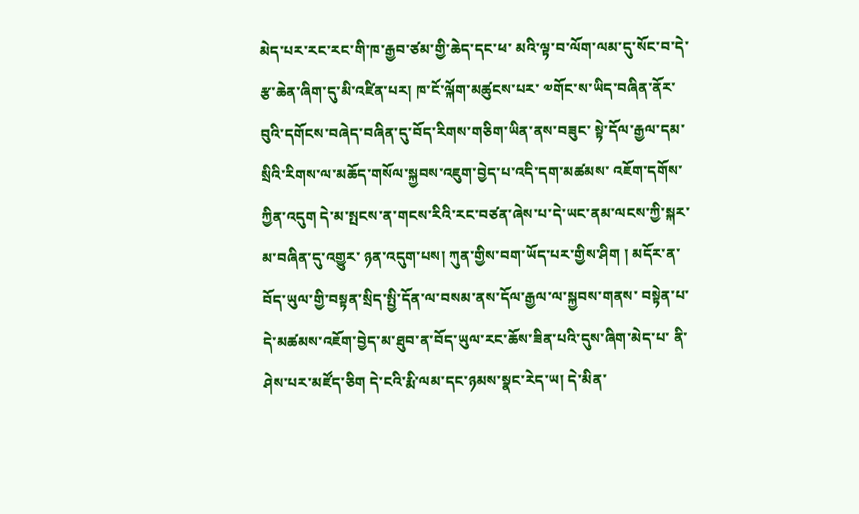མེད་པར་རང་རང་གི་ཁ་རྒྱབ་ཙམ་གྱི་ཆེད་དང་ཕ་ མའི་ལྟ་བ་ལོག་ལམ་དུ་སོང་བ་དེ་རྩ་ཆེན་ཞིག་དུ་མི་འཛིན་པར། ཁ་ངོ་ལྐོག་མཚུངས་པར་ ༧གོང་ས་ཡིད་བཞིན་ནོར་བུའི་དགོངས་བཞེད་བཞིན་དུ་བོད་རིགས་གཅིག་ཡིན་ནས་བཟུང་ སྟེ་དོལ་རྒྱལ་དམ་སྲིའི་རིགས་ལ་མཆོད་གསོལ་སྐྱབས་འཇུག་བྱེད་པ་འདི་དག་མཚམས་ འཇོག་དགོས་ཀྱིན་འདུག དེ་མ་སྤངས་ན་གངས་རིའི་རང་བཙན་ཞེས་པ་དེ་ཡང་ནམ་ལངས་ཀྱི་སྐར་མ་བཞིན་དུ་འགྱུར་ ཉན་འདུག་པས། ཀུན་གྱིས་བག་ཡོད་པར་གྱིས་ཤིག ། མདོར་ན་བོད་ཡུལ་གྱི་བསྟན་སྲིད་སྤྱི་དོན་ལ་བསམ་ནས་དོལ་རྒྱལ་ལ་སྐྱབས་གནས་ བསྟེན་པ་དེ་མཚམས་འཇོག་བྱེད་མ་ཐུབ་ན་བོད་ཡུལ་རང་ཆོས་ཟིན་པའི་དུས་ཞིག་མེད་པ་ ནི་ཤེས་པར་མཛོད་ཅིག དེ་ངའི་རྨི་ལམ་དང་ཉམས་སྣང་རེད་ཡ། དེ་མིན་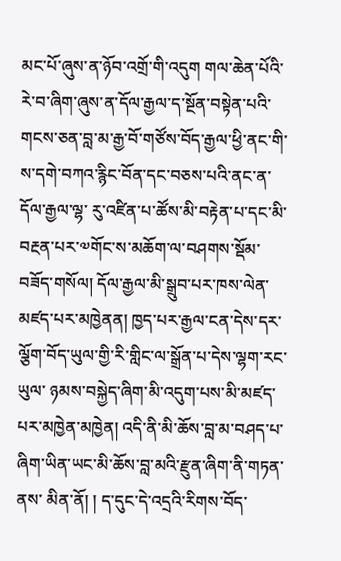མང་པོ་ཞུས་ན་ཉོབ་འགྲོ་གི་འདུག གལ་ཆེན་པོའི་རེ་བ་ཞིག་ཞུས་ན་དོལ་རྒྱལ་ད་སྔོན་བསྟེན་པའི་གངས་ཅན་བླ་མ་རྒྱ་བོ་གཙོས་བོད་རྒྱལ་ཕྱི་ནང་གི་ས་དགེ་བཀའ་རྙིང་བོན་དང་བཅས་པའི་ནང་ན་དོལ་རྒྱལ་ལྷ་ རུ་འཛིན་པ་ཚོས་མི་བརྟེན་པ་དང་མི་བརྔན་པར་༧གོང་ས་མཆོག་ལ་བཤགས་སྡོམ་བཟོད་གསོལ། དོལ་རྒྱལ་མི་སྒྲུབ་པར་ཁས་ལེན་མཛད་པར་མཁྱེནན། ཁྱད་པར་རྒྱལ་ངན་དེས་དར་ལྕོག་བོད་ཡུལ་གྱི་རི་གླིང་ལ་སྒྲོན་པ་དེས་ལྷག་རང་ཡུལ་ ཉམས་བསྐྱེད་ཞིག་མི་འདུག་པས་མི་མཛད་པར་མཁྱེན་མཁྱེན། འདི་ནི་མི་ཆོས་བླ་མ་བཤད་པ་ཞིག་ཡིན་ཡང་མི་ཆོས་བླ་མའི་རྫུན་ཞིག་ནི་གཏན་ནས་ མིན་ནོ། ། ད་དུང་དེ་འདྲའི་རིགས་བོད་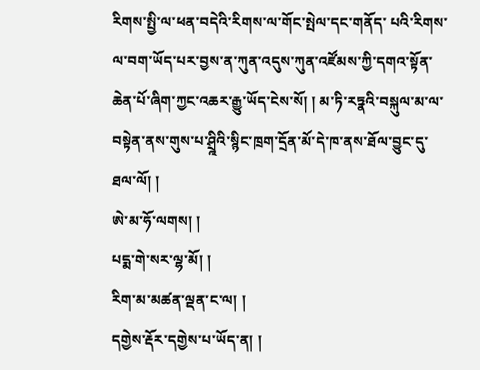རིགས་སྤྱི་ལ་ཕན་བདེའི་རིགས་ལ་གོང་སྤེལ་དང་གནོད་ པའི་རིགས་ལ་བག་ཡོད་པར་བྱས་ན་ཀུན་འདུས་ཀུན་འཛོམས་ཀྱི་དགའ་སྟོན་ཆེན་པོ་ཞིག་ཀྱང་འཆར་རྒྱུ་ཡོད་ངེས་སོ། ། མ་ཏི་རཏྣའི་བསྐུལ་མ་ལ་བསྟེན་ནས་གུས་པ་ཤྲྰིའི་སྙིང་ཁྲག་དྲོན་མོ་དེ་ཁ་ནས་ཐོལ་བྱུང་དུ་ཐལ་ལོ། །
ཨེ་མ་ཧོ་ལགས། །
པདྨ་གེ་སར་ལྷ་མོ། །
རིག་མ་མཚན་ལྡན་ང་ལ། །
དགྱེས་རྡོར་དགྱེས་པ་ཡོད་ན། །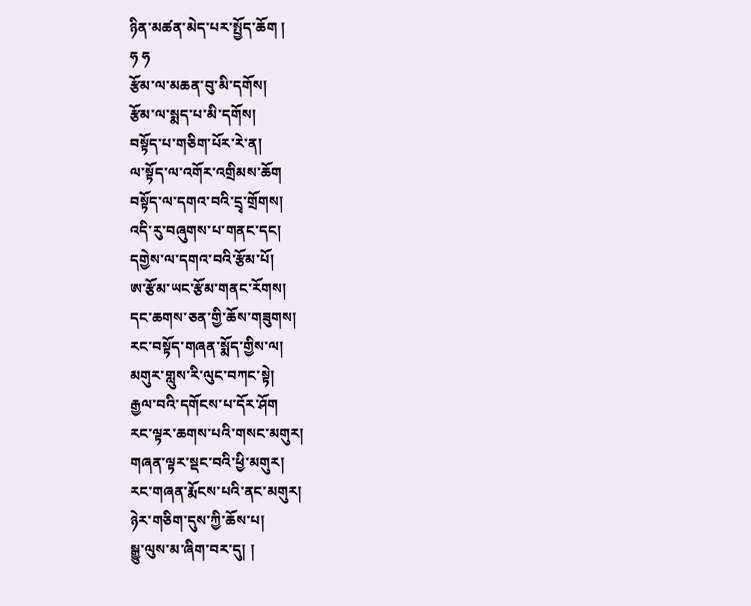ཉིན་མཚན་མེད་པར་སྤྱོད་ཆོག །
ཧ ཧ
རྩོམ་ལ་མཆན་བུ་མི་དགོས།
རྩོམ་ལ་སྨད་པ་མི་དགོས།
བསྟོད་པ་གཅིག་པོར་རེ་ན།
ལ་སྟོད་ལ་འགོར་འགྲིམས་ཆོག
བསྟོད་ལ་དགའ་བའི་དྲྭ་གྲོགས།
འདི་རུ་བཞུགས་པ་གནང་དང།
དགྱེས་ལ་དགའ་བའི་རྩོམ་པོ།
ཨ་རྩོམ་ཡང་རྩོམ་གནང་རོགས།
དང་ཆགས་ཅན་གྱི་ཆོས་གཟུགས།
རང་བསྟོད་གཞན་སྨོད་གྱིས་ལ།
མགུར་གླུས་རི་ལུང་བཀང་སྟེ།
རྒྱལ་བའི་དགོངས་པ་དོར་ཤོག
རང་ལྟར་ཆགས་པའི་གསང་མགུར།
གཞན་ལྟར་སྡང་བའི་ཕྱི་མགུར།
རང་གཞན་རྨོངས་པའི་ནང་མགུར།
ཉེར་གཅིག་དུས་ཀྱི་ཆོས་པ།
སྒྱུ་ལུས་མ་ཞིག་བར་དུ། །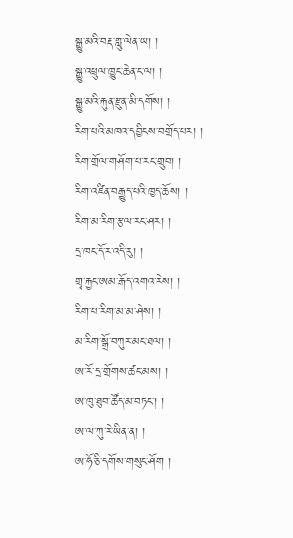སྒྱུ་མའི་བརྡ་གླུ་ལེན་ཡ། །
སྒྱུ་འཕྲུལ་ཁྱུང་ཆེན་ང་ལ། །
སྒྱུ་མའི་རྐུན་རྫུན་མི་དགོས། །
རིག་པའི་མཁའ་དབྱིངས་བགྲོད་པར། །
རིག་གྲོལ་གཤོག་པ་རང་གྲུབ། །
རིག་འཛིན་བརྒྱུད་པའི་ཁྱད་ཆོས། །
རིག་མ་རིག་རྩལ་རང་ཤར། །
དྲ་ཁང་དོ་ར་འདི་རུ། །
གྲྭ་རྐྱང་ཨམ་རྒོད་འགའ་རེས། །
རིག་པ་རིག་མ་མ་ཤེས། །
མ་རིག་སྒྲོ་བཀུར་མང་ཐལ། །
ཨ་རོ་དྲ་གྲོགས་ཚང་མས། །
ཨ་ཁུ་ཐུབ་ཚོད་མ་བཏང་། །
ཨ་ལ་ཀུ་རེ་ཡིན་ན། །
ཨ་ཧོ་ཅི་དགོས་གསུང་ཤོག །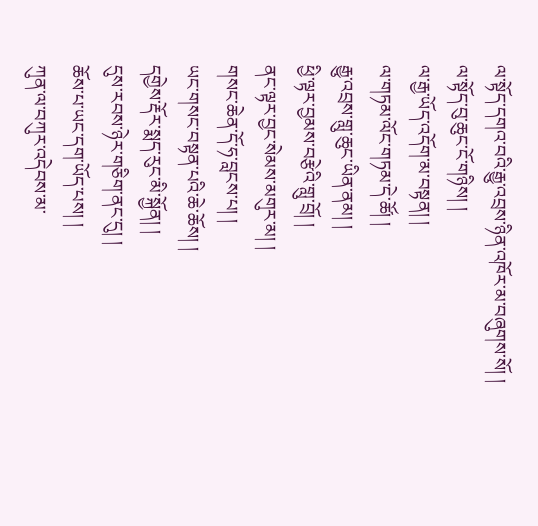ལ་སྟོད་དགའ་བའི་རྒྱུ་འབྲས་ཉིན་འཁོར་མ་བཞུགས་སོ། །
ལ་སྟོད་བུ་ཆུང་ངོ་གཉིས། །
ལ་རྒྱ་ཡོད་འདོག་མ་བསྟན། །
ལ་གཏམ་ལོང་གཏམ་དེ་ཚོ། །
རྒྱུ་འབྲས་གླུ་ཆུང་ཡིན་ནམ། །
ཕྱི་ལྟར་བྱམས་བརྩེའི་གླུ་བྲོ། །
ནང་ལྟར་བྱང་སེམས་མགུར་མ། །
གསང་ཆེན་དོ་ཧ་བླངས་པ། །
ཡང་གསང་བསྟན་པའི་ཆེ་ཆོས། །
དགྱེས་རྡོར་སྨད་རུང་མི་སྐྱོན། །
དུས་རབས་ཉེར་གཅིག་ནང་དུ། །
ཆོས་པ་ཡང་དག་ཡོད་པས། །
ཀུན་ལ་བཀུར་འདེབས་མ་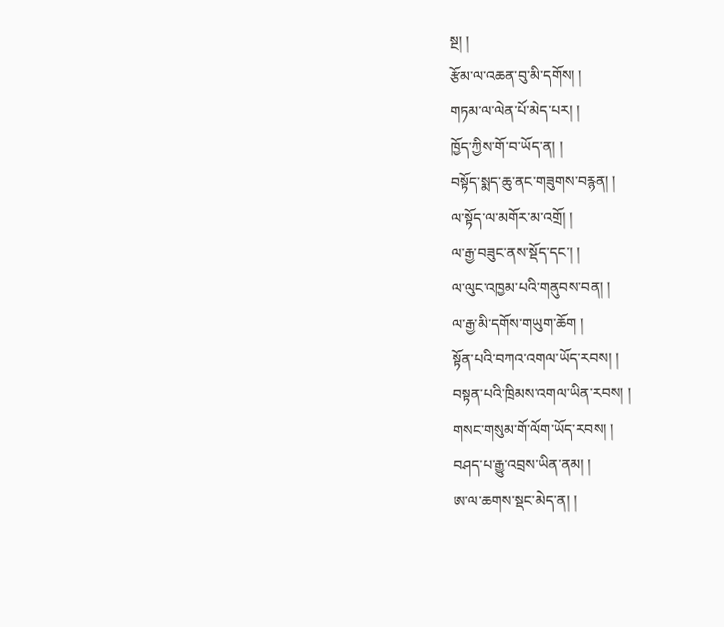སྔ། །
རྩོམ་ལ་འཆན་བུ་མི་དགོས། །
གཏམ་ལ་ལེན་པོ་མེད་པར། །
ཁྱོད་ཀྱིས་གོ་བ་ཡོད་ན། །
བསྟོད་སྨད་ཆུ་ནང་གཟུགས་བརྙན། །
ལ་སྟོད་ལ་མགོར་མ་འགྲོ། །
ལ་རྒྱ་བཟུང་ནས་སྡོད་དང་། །
ལ་ལུང་འཁྱམ་པའི་གནུབས་བན། །
ལ་རྒྱ་མི་དགོས་གཡུག་ཆོག །
སྟོན་པའི་བཀའ་འགལ་ཡོད་རབས། །
བསྟན་པའི་ཁྲིམས་འགལ་ཡིན་རབས། །
གསང་གསུམ་གོ་ལོག་ཡོད་རབས། །
བཤད་པ་རྒྱུ་འབྲས་ཡིན་ནམ། །
ཨ་ལ་ཆགས་སྡང་མེད་ན། །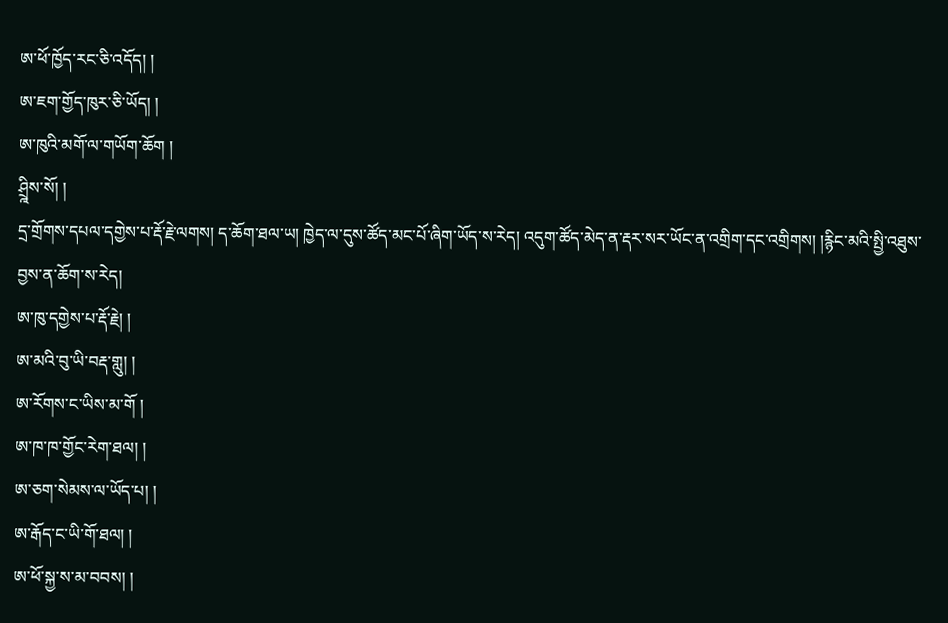ཨ་ཕོ་ཁྱོད་རང་ཅི་འདོད། །
ཨ་ཇག་གྱོད་ཁུར་ཅི་ཡོད། །
ཨ་ཁུའི་མགོ་ལ་གཡོག་ཆོག །
ཤྲྰིས་སོ། །
དྲ་གྲོགས་དཔལ་དགྱེས་པ་རྡོ་རྗེ་ལགས། ད་ཆོག་ཐལ་ཡ། ཁྱེད་ལ་དུས་ཚོད་མང་པོ་ཞིག་ཡོད་ས་རེད། འདུག་ཚོད་མེད་ན་རྡར་སར་ཡོང་ན་འགྲིག་དང་འགྲིགས། །རྙིང་མའི་སྤྱི་འཐུས་བྱས་ན་ཆོག་ས་རེད།
ཨ་ཁུ་དགྱེས་པ་རྡོ་རྗེ། །
ཨ་མའི་བུ་ཡི་བརྡ་གླུ། །
ཨ་རོགས་ང་ཡིས་མ་གོ །
ཨ་ཁ་ཁ་གྱོང་རེག་ཐལ། །
ཨ་ཅག་སེམས་ལ་ཡོད་པ། །
ཨ་རྒོད་ང་ཡི་གོ་ཐལ། །
ཨ་ཕོ་སྐྱ་ས་མ་བབས། །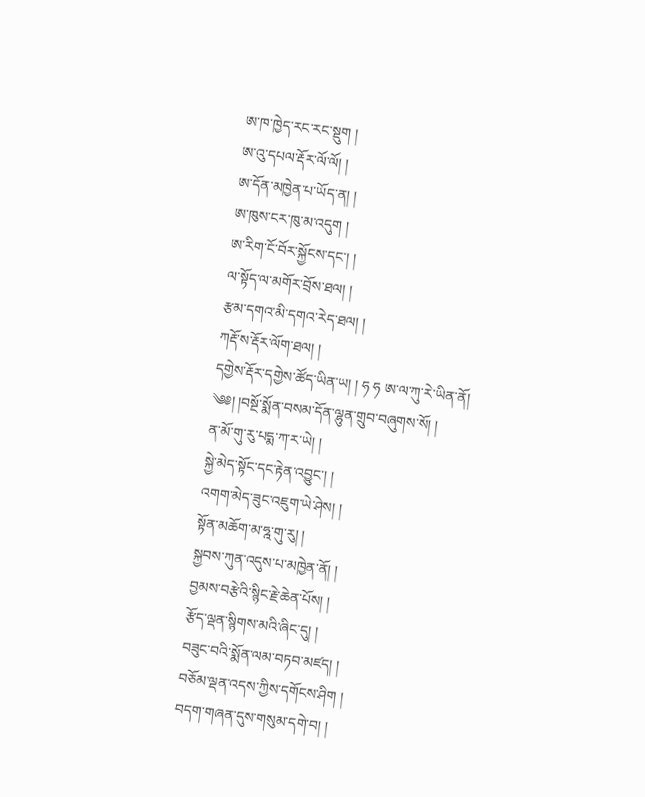ཨ་ཁ་ཁྱེད་རང་རང་སྡུག །
ཨ་འུ་དཔལ་རྡོར་ལོ་ལོ། །
ཨ་དོན་མཁྱེན་པ་ཡོད་ན། །
ཨ་ཁུས་ངར་ཁུ་མ་འདུག །
ཨ་རིག་ངོ་བོར་སྐྱོངས་དང་། །
ལ་སྟོད་ལ་མགོར་བྲོས་ཐལ། །
རྩམ་དགའ་མི་དགའ་རེད་ཐལ། །
ཀརྡོ་ས་རྡོར་ལོག་ཐལ། །
དགྱེས་རྡོར་དགྱེས་ཚོད་ཡིན་ཡ། ། ཧ ཧ ཨ་ལ་ཀུ་རེ་ཡིན་ནོ།
༄༅། །བསྔོ་སྨོན་བསམ་དོན་ལྷུན་གྲུབ་བཞུགས་སོ། །
ན་མོ་གུ་རུ་པདྨ་ཀ་ར་ཡེ། །
སྐྱེ་མེད་སྟོང་དང་རྟེན་འབྱུང་། །
འགག་མེད་ཟུང་འཇུག་ཡེ་ཤེས། །
སྟོན་མཆོག་མ་ཧྰ་གུ་རུ། །
སྐྱབས་ཀུན་འདུས་པ་མཁྱེན་ནོ། །
བྱམས་བརྩེའི་སྙིང་རྗེ་ཆེན་པོས། །
རྩོད་ལྡན་སྙིགས་མའི་ཞིང་དུ། །
བཟུང་བའི་སྨོན་ལམ་བཏབ་མཛད། །
བཅོམ་ལྡན་འདས་ཀྱིས་དགོངས་ཤིག །
བདག་གཞན་དུས་གསུམ་དགེ་བ། །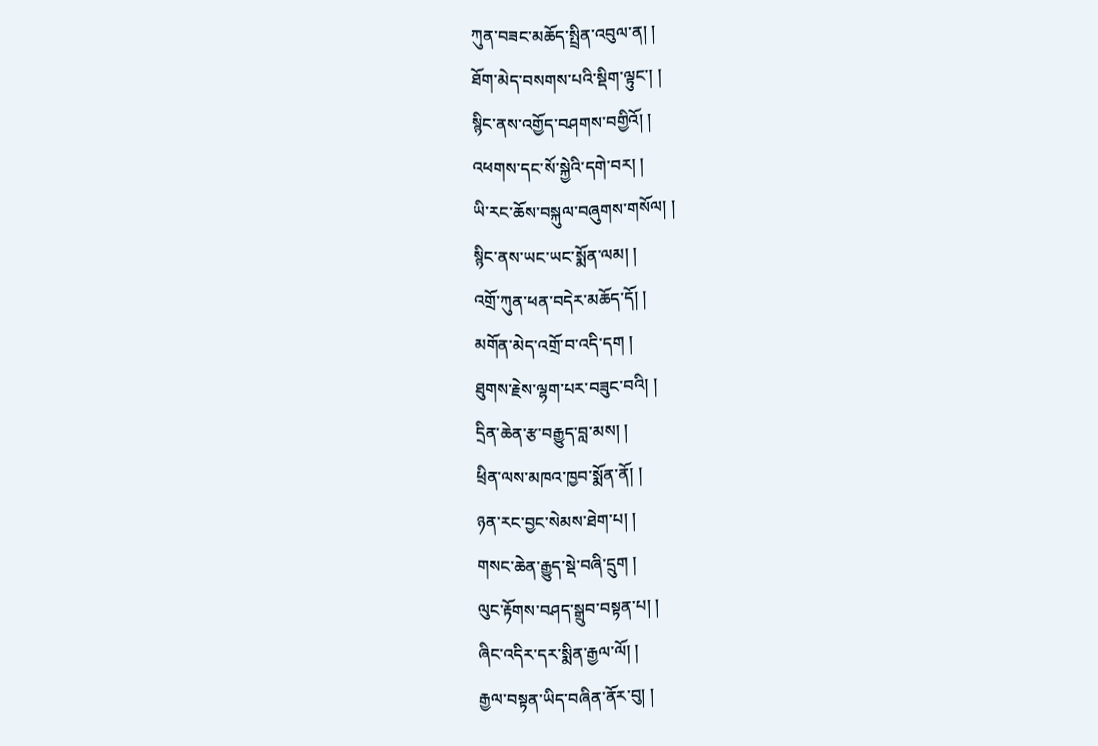ཀུན་བཟང་མཆོད་སྤྲིན་འབུལ་ན། །
ཐོག་མེད་བསགས་པའི་སྡིག་ལྟུང་། །
སྙིང་ནས་འགྱོད་བཤགས་བགྱིའོ། །
འཕགས་དང་སོ་སྐྱེའི་དགེ་བར། །
ཡི་རང་ཆོས་བསྐུལ་བཞུགས་གསོལ། །
སྙིང་ནས་ཡང་ཡང་སྨོན་ལམ། །
འགྲོ་ཀུན་ཕན་བདེར་མཆོད་དོ། །
མགོན་མེད་འགྲོ་བ་འདི་དག །
ཐུགས་རྗེས་ལྷག་པར་བཟུང་བའི། །
དྲིན་ཆེན་རྩ་བརྒྱུད་བླ་མས། །
ཕྲིན་ལས་མཁའ་ཁྱབ་སྨོན་ནོ། །
ཉན་རང་བྱང་སེམས་ཐེག་པ། །
གསང་ཆེན་རྒྱུད་སྡེ་བཞི་དྲུག །
ལུང་རྟོགས་བཤད་སྒྲུབ་བསྟན་པ། །
ཞིང་འདིར་དར་སྨིན་རྒྱལ་ལོ། །
རྒྱལ་བསྟན་ཡིད་བཞིན་ནོར་བུ། །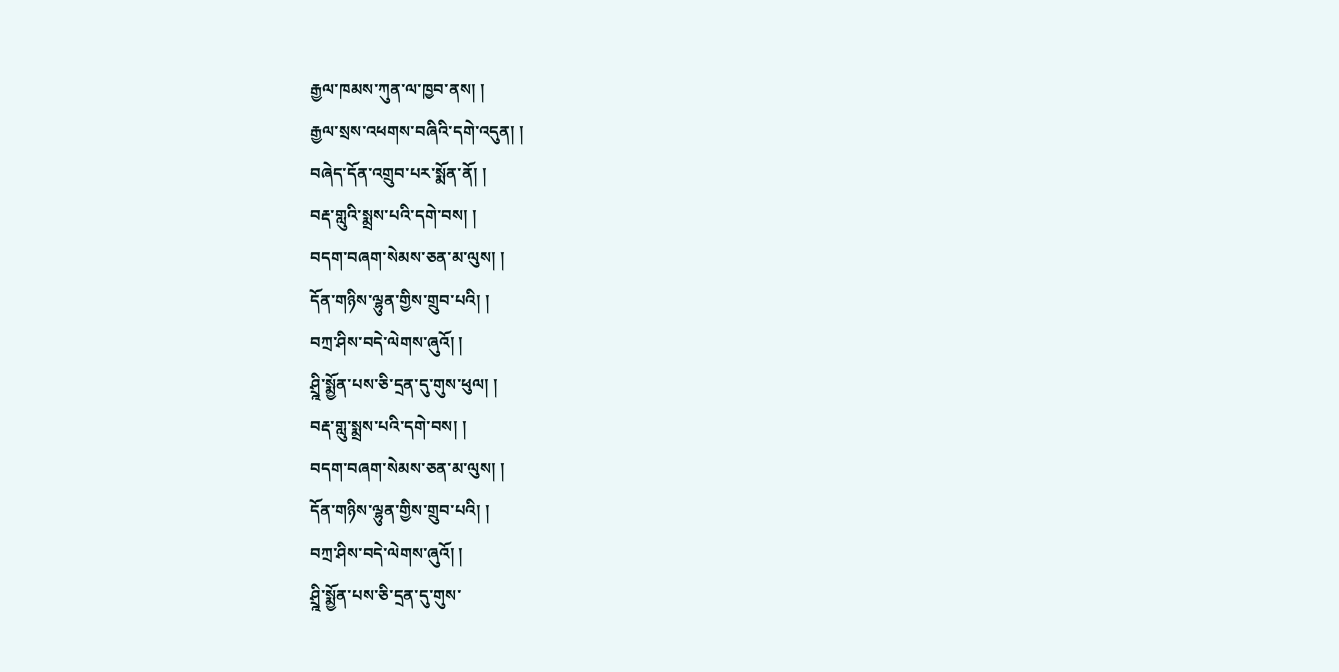རྒྱལ་ཁམས་ཀུན་ལ་ཁྱབ་ནས། །
རྒྱལ་སྲས་འཕགས་བཞིའི་དགེ་འདུན། །
བཞེད་དོན་འགྲུབ་པར་སྨོན་ནོ། །
བརྡ་གླུའི་སྨྲས་པའི་དགེ་བས། །
བདག་བཞག་སེམས་ཅན་མ་ལུས། །
དོན་གཉིས་ལྷུན་གྱིས་གྲུབ་པའི། །
བཀྲ་ཤིས་བདེ་ལེགས་ཞུའོ། །
ཤྲྰི་སྨྱོན་པས་ཅི་དྲན་དུ་གུས་ཕུལ། །
བརྡ་གླུ་སྨྲས་པའི་དགེ་བས། །
བདག་བཞག་སེམས་ཅན་མ་ལུས། །
དོན་གཉིས་ལྷུན་གྱིས་གྲུབ་པའི། །
བཀྲ་ཤིས་བདེ་ལེགས་ཞུའོ། །
ཤྲྰི་སྨྱོན་པས་ཅི་དྲན་དུ་གུས་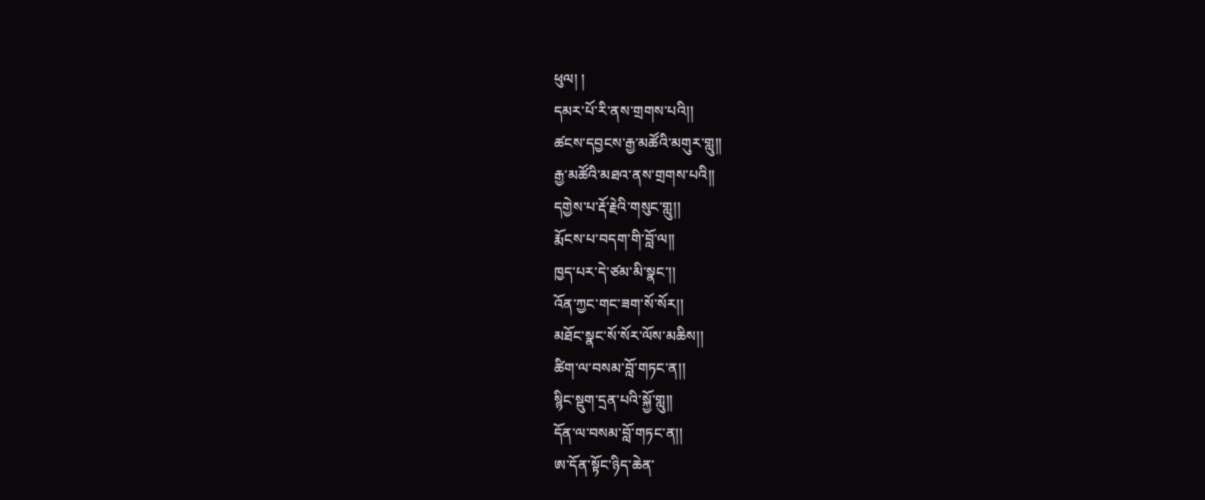ཕུལ། །
དམར་པོ་རི་ནས་གྲགས་པའི།།
ཚངས་དབྱངས་རྒྱ་མཚོའི་མགུར་གླུ།།
རྒྱ་མཚོའི་མཐའ་ནས་གྲགས་པའི།།
དགྱེས་པ་རྡོ་རྗེའི་གསུང་གླུ།།
རྨོངས་པ་བདག་གི་བློ་ལ།།
ཁྱད་པར་དེ་ཙམ་མི་སྣང་།།
འོན་ཀྱང་གང་ཟག་སོ་སོར།།
མཐོང་སྣང་སོ་སོར་ལོས་མཆིས།།
ཚིག་ལ་བསམ་བློ་གཏང་ན།།
སྙིང་སྡུག་དྲན་པའི་སྐྱོ་གླུ།།
དོན་ལ་བསམ་བློ་གཏང་ན།།
ཨ་དོན་སྟོང་ཉིད་ཆེན་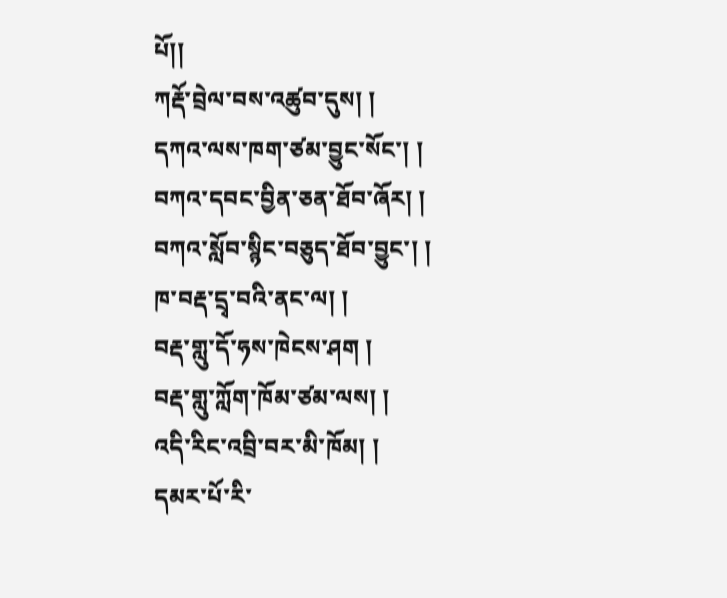པོ།།
ཀརྡོ་བྲེལ་བས་འཚུབ་དུས། །
དཀའ་ལས་ཁག་ཙམ་བྱུང་སོང་། །
བཀའ་དབང་བྱིན་ཅན་ཐོབ་ཞོར། །
བཀའ་སློབ་སྙིང་བཅུད་ཐོབ་བྱུང་། །
ཁ་བརྡ་དྲྭ་བའི་ནང་ལ། །
བརྡ་གླུ་དོ་ཧས་ཁེངས་ཤག །
བརྡ་གླུ་ཀློག་ཁོམ་ཙམ་ལས། །
འདི་རིང་འབྲི་བར་མི་ཁོམ། །
དམར་པོ་རི་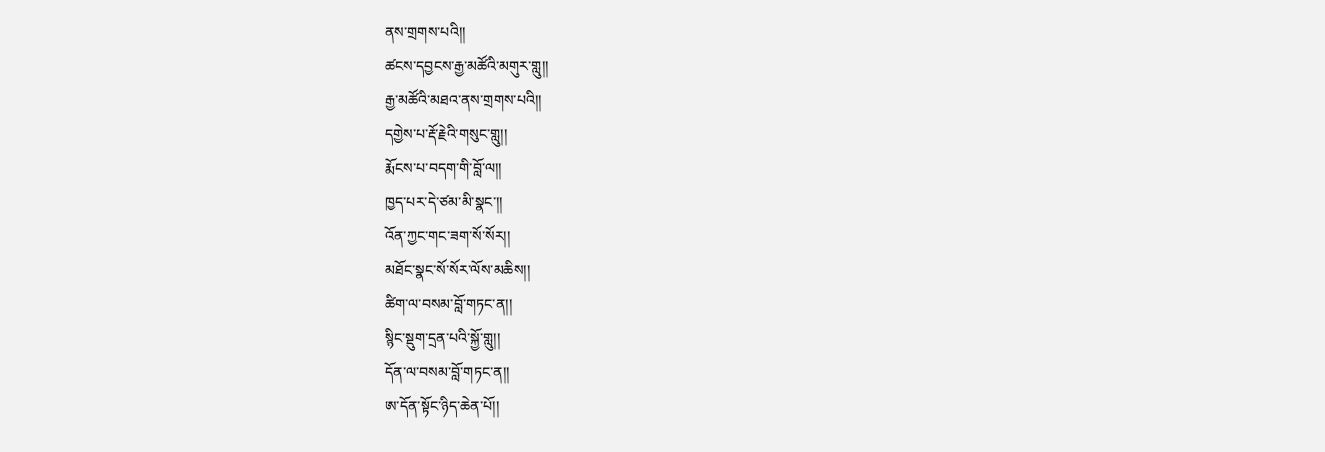ནས་གྲགས་པའི།།
ཚངས་དབྱངས་རྒྱ་མཚོའི་མགུར་གླུ།།
རྒྱ་མཚོའི་མཐའ་ནས་གྲགས་པའི།།
དགྱེས་པ་རྡོ་རྗེའི་གསུང་གླུ།།
རྨོངས་པ་བདག་གི་བློ་ལ།།
ཁྱད་པར་དེ་ཙམ་མི་སྣང་།།
འོན་ཀྱང་གང་ཟག་སོ་སོར།།
མཐོང་སྣང་སོ་སོར་ལོས་མཆིས།།
ཚིག་ལ་བསམ་བློ་གཏང་ན།།
སྙིང་སྡུག་དྲན་པའི་སྐྱོ་གླུ།།
དོན་ལ་བསམ་བློ་གཏང་ན།།
ཨ་དོན་སྟོང་ཉིད་ཆེན་པོ།།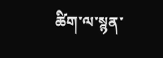ཚིག་ལ་སྙན་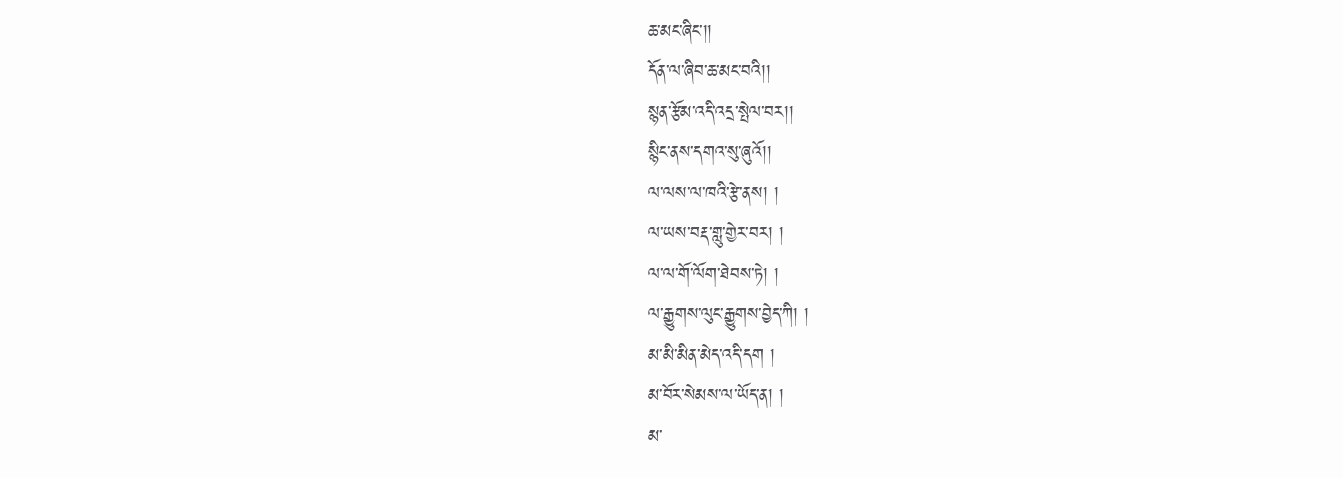ཆ་མང་ཞིང་།།
དོན་ལ་ཞིབ་ཆ་མང་བའི།།
སྙན་རྩོམ་འདི་འདྲ་སྤེལ་བར།།
སྙིང་ནས་དགའ་སུ་ཞུའོ།།
ལ་ལས་ལ་ཁའི་རྩེ་ནས། །
ལ་ཡས་བརྡ་གླུ་གྱེར་བར། །
ལ་ལ་གོ་ལོག་ཐེབས་ཏེ། །
ལ་རྒྱུགས་ལུང་རྒྱུགས་བྱེད་ཀི། །
མ་མི་མིན་མེད་འདི་དག །
མ་བོར་སེམས་ལ་ཡོད་ན། །
མ་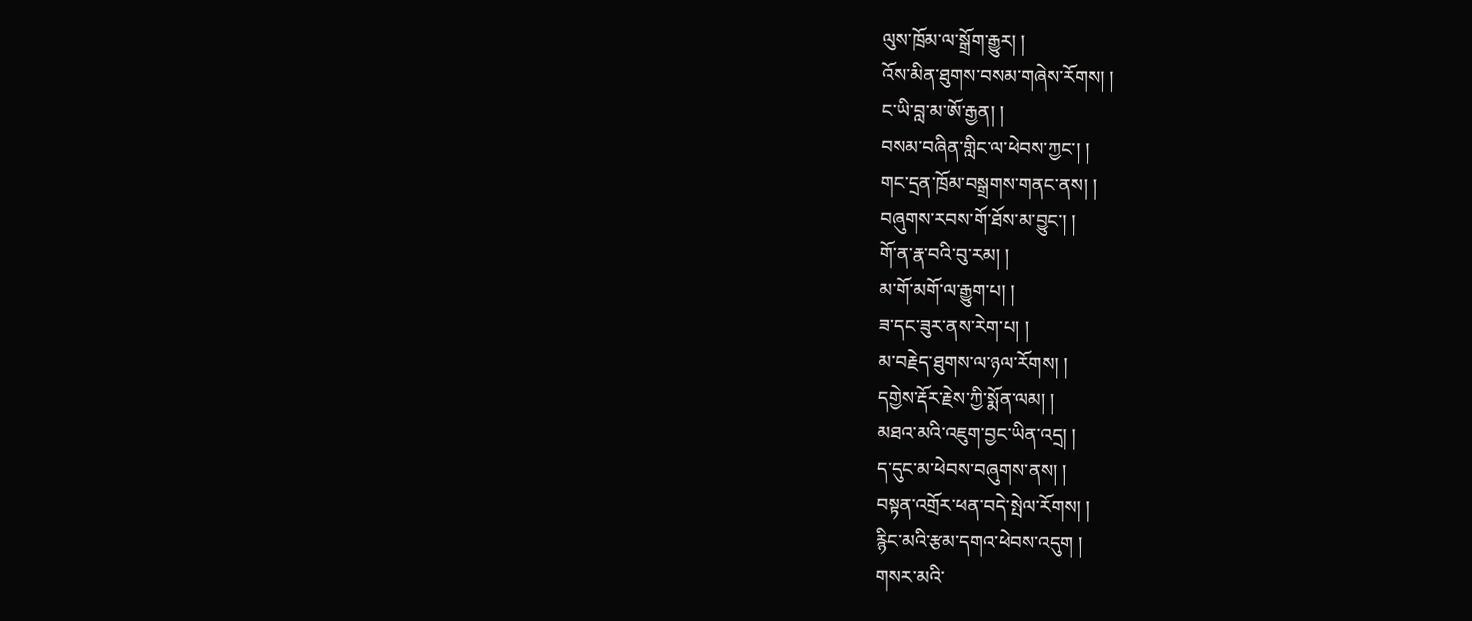ལུས་ཁྲོམ་ལ་སྒྲོག་རྒྱུར། །
འོས་མིན་ཐུགས་བསམ་གཞེས་རོགས། །
ང་ཡི་བླ་མ་ཨོ་རྒྱན། །
བསམ་བཞིན་གླིང་ལ་ཕེབས་ཀྱང་། །
གང་དྲན་ཁྲོམ་བསྒྲགས་གནང་ནས། །
བཞུགས་རབས་གོ་ཐོས་མ་བྱུང་། །
གོ་ན་རྣ་བའི་བུ་རམ། །
མ་གོ་མགོ་ལ་རྒྱུག་པ། །
ཟ་དང་ཟུར་ནས་རེག་པ། །
མ་བརྗེད་ཐུགས་ལ་ཉལ་རོགས། །
དགྱེས་རྡོར་རྗེས་ཀྱི་སྨོན་ལམ། །
མཐའ་མའི་འཇུག་བྱང་ཡིན་འདྲ། །
ད་དུང་མ་ཕེབས་བཞུགས་ནས། །
བསྟན་འགྲོར་ཕན་བདེ་སྤེལ་རོགས། །
རྙིང་མའི་རྩམ་དགའ་ཕེབས་འདུག །
གསར་མའི་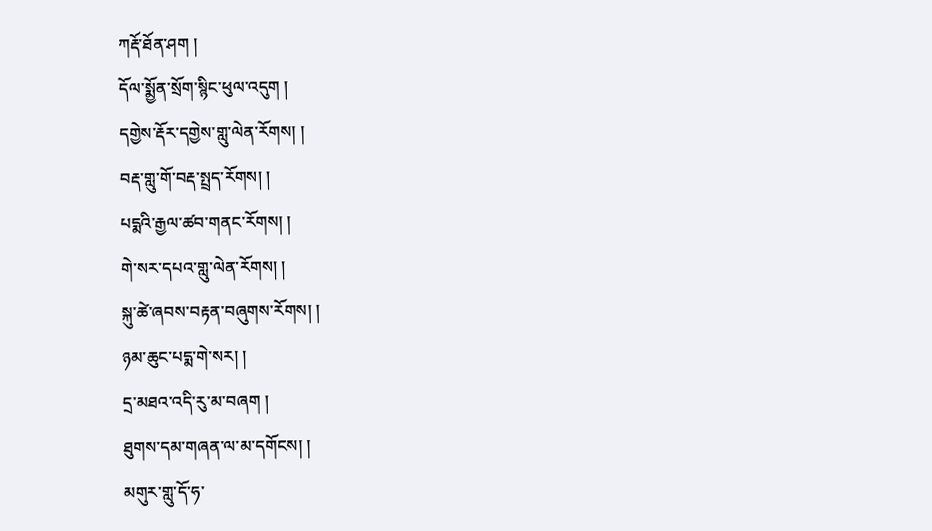ཀརྡོ་ཐོན་ཤག །
དོལ་སྨྱོན་སྲོག་སྙིང་ཕུལ་འདུག །
དགྱེས་རྡོར་དགྱེས་གླུ་ལེན་རོགས། །
བརྡ་གླུ་གོ་བརྡ་སྤྲད་རོགས། །
པདྨའི་རྒྱལ་ཚབ་གནང་རོགས། །
གེ་སར་དཔའ་གླུ་ལེན་རོགས། །
སྐུ་ཚེ་ཞབས་བརྟན་བཞུགས་རོགས། །
ཉམ་ཆུང་པདྨ་གེ་སར། །
དྲ་མཐའ་འདི་རུ་མ་བཞག །
ཐུགས་དམ་གཞན་ལ་མ་དགོངས། །
མགུར་གླུ་དོ་ཧ་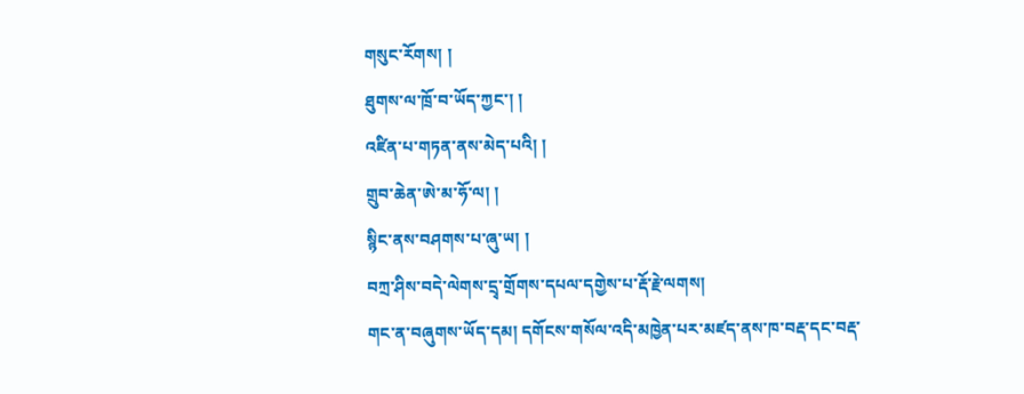གསུང་རོགས། །
ཐུགས་ལ་ཁྲོ་བ་ཡོད་ཀྱང་། །
འཛིན་པ་གཏན་ནས་མེད་པའི། །
གྲུབ་ཆེན་ཨེ་མ་ཧོ་ལ། །
སྙིང་ནས་བཤགས་པ་ཞུ་ཡ། །
བཀྲ་ཤིས་བདེ་ལེགས་དྲྭ་གྲོགས་དཔལ་དགྱེས་པ་རྡོ་རྗེ་ལགས།
གང་ན་བཞུགས་ཡོད་དམ། དགོངས་གསོལ་འདི་མཁྱེན་པར་མཛད་ནས་ཁ་བརྡ་དང་བརྡ་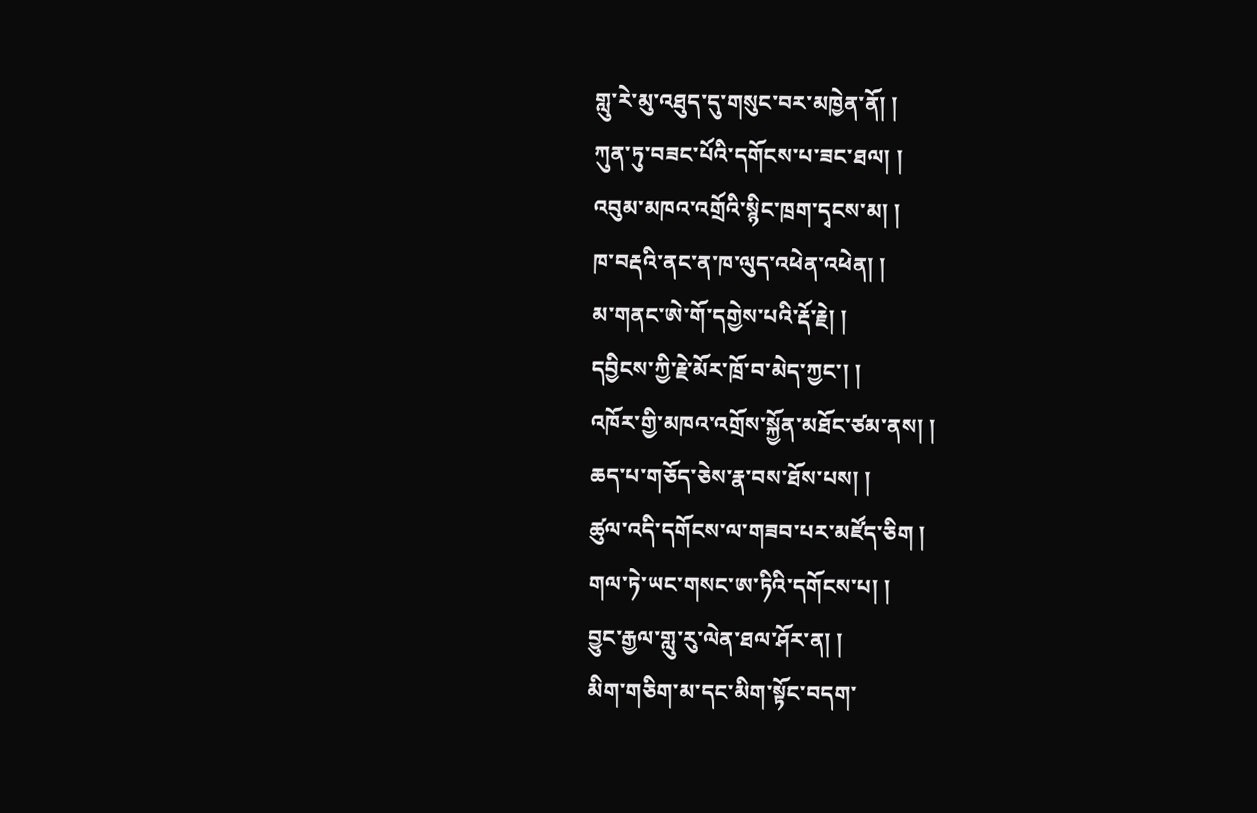གླུ་རེ་མུ་འཐུད་དུ་གསུང་བར་མཁྱེན་ནོ། །
ཀུན་ཏུ་བཟང་པོའི་དགོངས་པ་ཟང་ཐལ། །
འབུམ་མཁའ་འགྲོའི་སྙིང་ཁྲག་དྭངས་མ། །
ཁ་བརྡའི་ནང་ན་ཁ་ལུད་འཕེན་འཕེན། །
མ་གནང་ཨེ་གོ་དགྱེས་པའི་རྡོ་རྗེ། །
དབྱིངས་ཀྱི་རྗེ་མོར་ཁྲོ་བ་མེད་ཀྱང་། །
འཁོར་གྱི་མཁའ་འགྲོས་སྐྱོན་མཐོང་ཙམ་ནས། །
ཆད་པ་གཅོད་ཅེས་རྣ་བས་ཐོས་པས། །
ཚུལ་འདི་དགོངས་ལ་གཟབ་པར་མཛོད་ཅིག །
གལ་ཏེ་ཡང་གསང་ཨ་ཏིའི་དགོངས་པ། །
བྱུང་རྒྱལ་གླུ་རུ་ལེན་ཐལ་ཤོར་ན། །
མིག་གཅིག་མ་དང་མིག་སྟོང་བདག་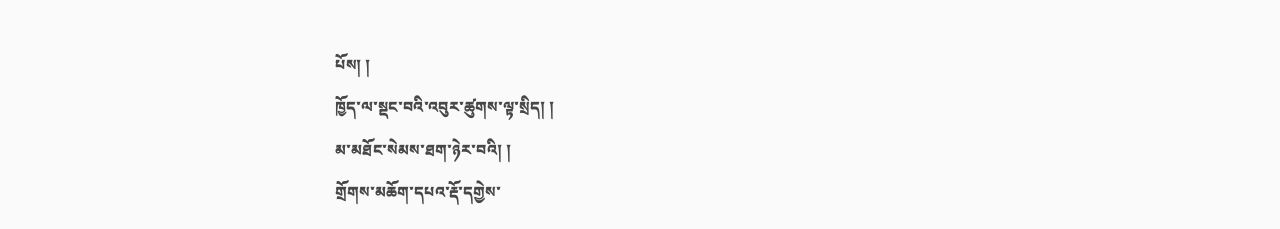པོས། །
ཁྱོད་ལ་སྡང་བའི་འབུར་ཚུགས་ལྟ་སྲིད། །
མ་མཐོང་སེམས་ཐག་ཉེར་བའི། །
གྲོགས་མཆོག་དཔའ་རྡོ་དགྱེས་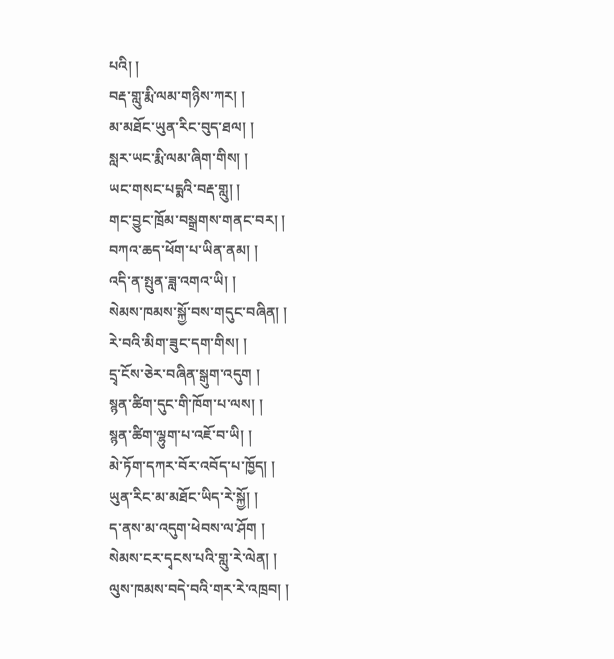པའི། །
བརྡ་གླུ་རྨི་ལམ་གཉིས་ཀར། །
མ་མཐོང་ཡུན་རིང་བུད་ཐལ། །
སླར་ཡང་རྨི་ལམ་ཞིག་གིས། །
ཡང་གསང་པདྨའི་བརྡ་གླུ། །
གང་བྱུང་ཁྲོམ་བསྒྲགས་གནང་བར། །
བཀའ་ཆད་ཕོག་པ་ཡིན་ནམ། །
འདི་ན་སྤུན་ཟླ་འགའ་ཡི། །
སེམས་ཁམས་སྐྱོ་བས་གདུང་བཞིན། །
རེ་བའི་མིག་ཟུང་དག་གིས། །
དྲྭ་ངོས་ཅེར་བཞིན་སྒུག་འདུག །
སྙན་ཚིག་དུང་གི་ཁོག་པ་ལས། །
སྙན་ཚིག་ལྷུག་པ་འཇོ་བ་ཡི། །
མེ་ཏོག་དཀར་བོར་འབོད་པ་ཁྱོད། །
ཡུན་རིང་མ་མཐོང་ཡིད་རེ་སྐྱོ། །
ད་ནས་མ་འདུག་ཕེབས་ལ་ཤོག །
སེམས་ངར་དྭངས་པའི་གླུ་རེ་ལེན། །
ལུས་ཁམས་བདེ་བའི་གར་རེ་འཁྲབ། །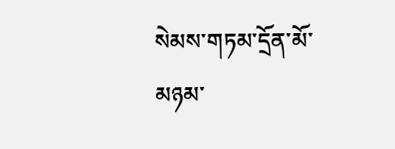སེམས་གཏམ་དྲོན་མོ་མཉམ་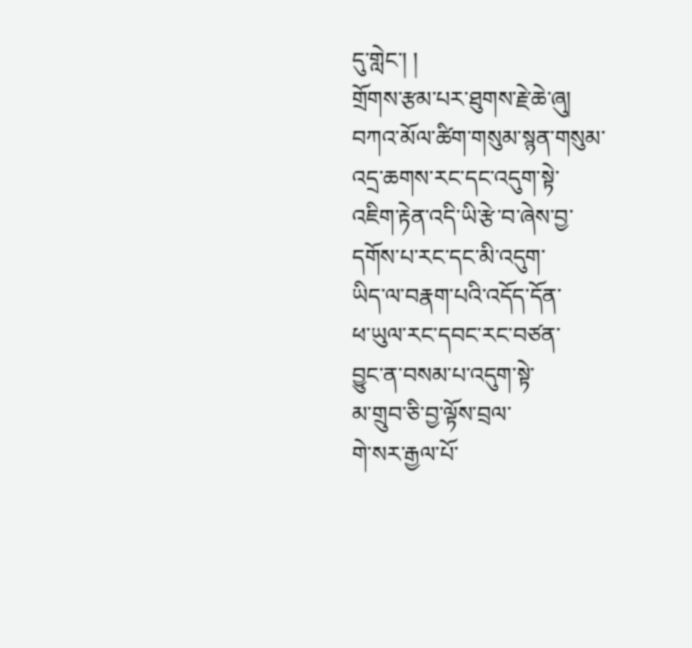དུ་གླེང་། །
གྲོགས་རྩམ་པར་ཐུགས་རྗེ་ཆེ་ཞུ།
བཀའ་མོལ་ཚིག་གསུམ་སྙན་གསུམ་
འདྲ་ཆགས་རང་དང་འདུག་སྟེ་
འཇིག་རྟེན་འདི་ཡི་རྩེ་བ་ཞེས་བྱ་
དགོས་པ་རང་དང་མི་འདུག་
ཡིད་ལ་བརྣག་པའི་འདོད་དོན་
ཕ་ཡུལ་རང་དབང་རང་བཙན་
བྱུང་ན་བསམ་པ་འདུག་སྟེ་
མ་གྲུབ་ཅི་བྱ་ལྟོས་བྲལ་
གེ་སར་རྒྱལ་པོ་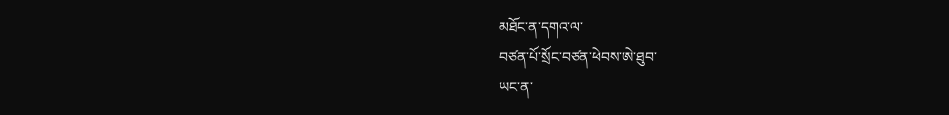མཐོང་ན་དགའ་ལ་
བཙན་པོ་སྲོང་བཙན་ཕེབས་ཨེ་ཐུབ་
ཡང་ན་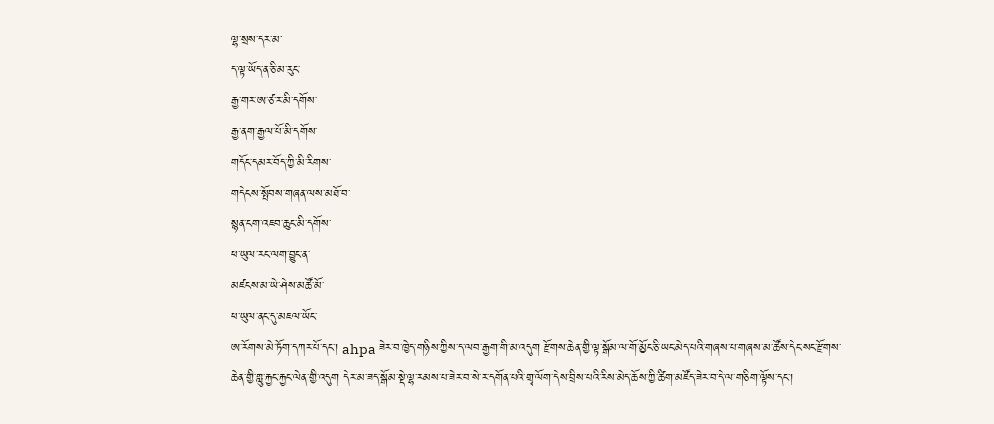ལྷ་སྲས་དར་མ་
ད་ལྟ་ཡོད་ན་ཅི་མ་རུང་
རྒྱ་གར་ཨ་ཙ་ར་མི་དགོས་
རྒྱ་ནག་རྒྱལ་པོ་མི་དགོས་
གདོང་དམར་བོད་ཀྱི་མི་རིགས་
གདེངས་སྤོབས་གཞན་ལས་མཐོ་བ་
སྙན་ངག་འཇབ་ཆུང་མི་དགོས་
ཕ་ཡུལ་རང་ལག་བྱུང་ན་
མཛངས་མ་ཡེ་ཤེས་མཚོ་མོ་
ཕ་ཡུལ་ནང་དུ་མཇལ་ཡོང་
ཨ་རོགས་མེ་ཏོག་དཀར་པོ་དང་། ahpa ཟེར་བ་ཁྱེད་གཉིས་ཀྱིས་ད་ལབ་རྒྱག་གི་མ་འདུག རྫོགས་ཆེན་གྱི་ལྟ་སྒོམ་ལ་གོ་མྱོང་ཅི་ཡང་མེད་པའི་གཞས་པ་གཞས་མ་ཚོས་དེང་སང་རྫོགས་ཆེན་གྱི་གླུ་རྐྱང་རྐྱང་ལེན་གྱི་འདུག དེར་མ་ཟད་སྒོམ་སྡེ་ལྷ་རམས་པ་ཟེར་བ་སེ་ར་དགོན་པའི་གྲྭ་ལོག་དེས་བྲིས་པའི་རིས་མེད་ཆོས་ཀྱི་ཚིག་མཛོད་ཟེར་བ་དེ་ལ་གཅིག་ལྟོས་དང་།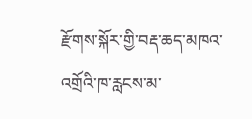རྫོགས་སྐོར་གྱི་བརྡ་ཆད་མཁའ་འགྲོའི་ཁ་རླངས་མ་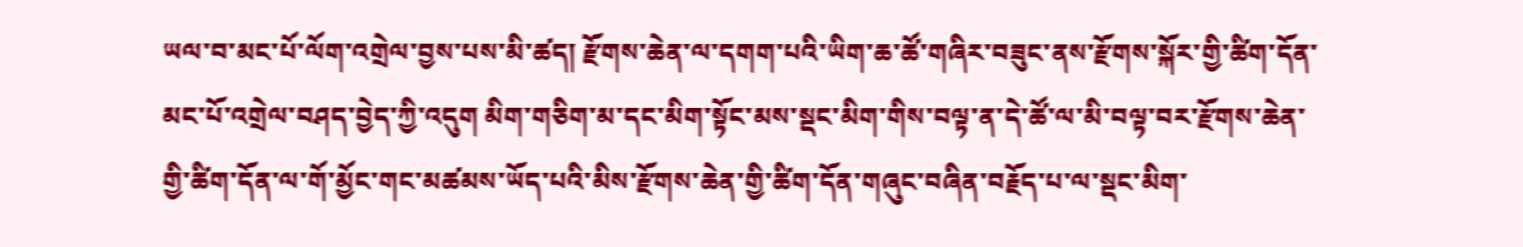ཡལ་བ་མང་པོ་ལོག་འགྲེལ་བྱས་པས་མི་ཚད། རྫོགས་ཆེན་ལ་དགག་པའི་ཡིག་ཆ་ཚོ་གཞིར་བཟུང་ནས་རྫོགས་སྐོར་གྱི་ཚིག་དོན་མང་པོ་འགྲེལ་བཤད་བྱེད་ཀྱི་འདུག མིག་གཅིག་མ་དང་མིག་སྟོང་མས་སྡང་མིག་གིས་བལྟ་ན་དེ་ཚོ་ལ་མི་བལྟ་བར་རྫོགས་ཆེན་གྱི་ཚིག་དོན་ལ་གོ་མྱོང་གང་མཚམས་ཡོད་པའི་མིས་རྫོགས་ཆེན་གྱི་ཚིག་དོན་གཞུང་བཞིན་བརྗོད་པ་ལ་སྡང་མིག་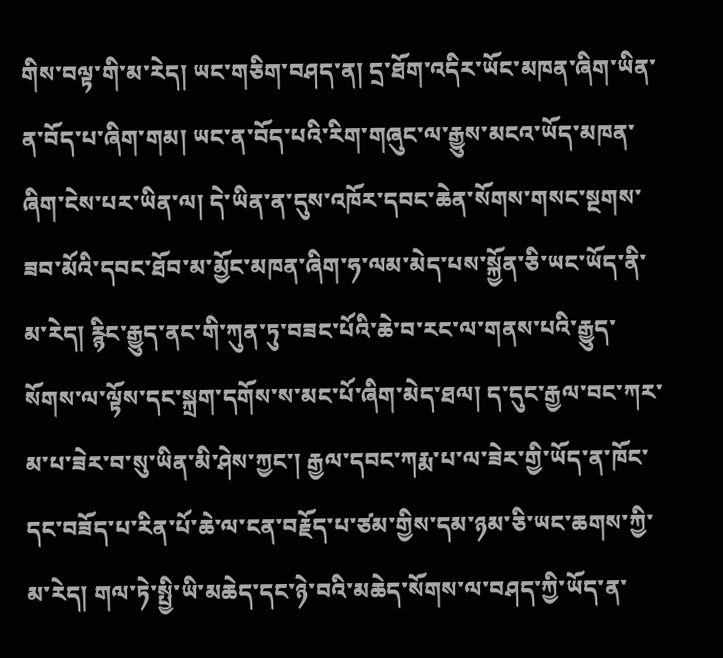གིས་བལྟ་གི་མ་རེད། ཡང་གཅིག་བཤད་ན། དྲ་ཐོག་འདིར་ཡོང་མཁན་ཞིག་ཡིན་ན་བོད་པ་ཞིག་གམ། ཡང་ན་བོད་པའི་རིག་གཞུང་ལ་རྒྱུས་མངའ་ཡོད་མཁན་ཞིག་ངེས་པར་ཡིན་ལ། དེ་ཡིན་ན་དུས་འཁོར་དབང་ཆེན་སོགས་གསང་སྔགས་ཟབ་མོའི་དབང་ཐོབ་མ་མྱོང་མཁན་ཞིག་ཧ་ལམ་མེད་པས་སྐྱོན་ཅི་ཡང་ཡོད་ནི་མ་རེད། རྙིང་རྒྱུད་ནང་གི་ཀུན་ཏུ་བཟང་པོའི་ཆེ་བ་རང་ལ་གནས་པའི་རྒྱུད་སོགས་ལ་ལྟོས་དང་སྐྲག་དགོས་ས་མང་པོ་ཞིག་མེད་ཐལ། ད་དུང་རྒྱལ་བང་ཀར་མ་པ་ཟེར་བ་སུ་ཡིན་མི་ཤེས་ཀྱང་། རྒྱལ་དབང་ཀརྨ་པ་ལ་ཟེར་གྱི་ཡོད་ན་ཁོང་དང་བཟོད་པ་རིན་པོ་ཆེ་ལ་ངན་བརྗོད་པ་ཙམ་གྱིས་དམ་ཉམ་ཅི་ཡང་ཆགས་ཀྱི་མ་རེད། གལ་ཏེ་སྤྱི་ཡི་མཆེད་དང་ཉེ་བའི་མཆེད་སོགས་ལ་བཤད་ཀྱི་ཡོད་ན་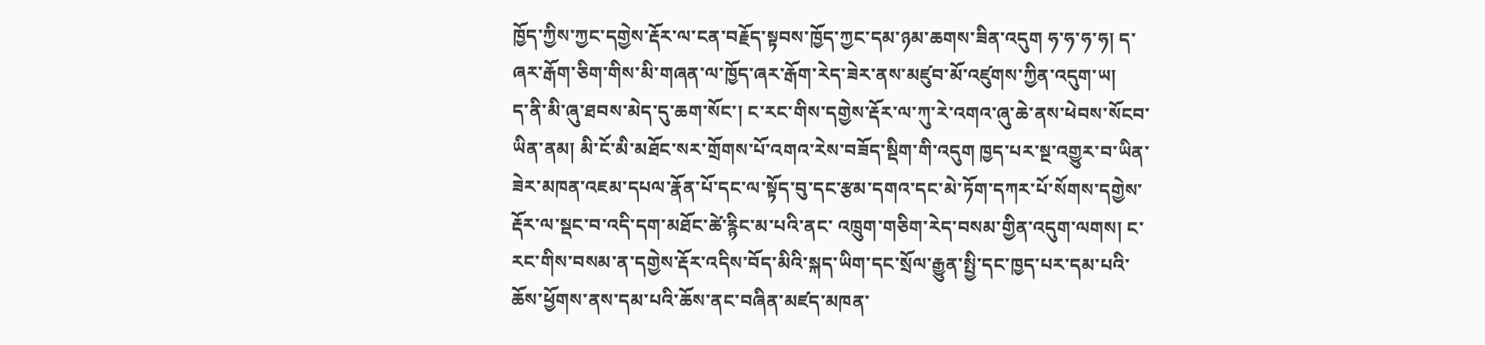ཁྱོད་ཀྱིས་ཀྱང་དགྱེས་རྡོར་ལ་ངན་བརྗོད་སྟབས་ཁྱོད་ཀྱང་དམ་ཉམ་ཆགས་ཟིན་འདུག ཧ་ཧ་ཧ་ཧ། ད་ཞར་རྒོག་ཅིག་གིས་མི་གཞན་ལ་ཁྱོད་ཞར་རྒོག་རེད་ཟེར་ནས་མཛུབ་མོ་འཛུགས་ཀྱིན་འདུག་ཡ།
ད་ནི་མི་ཞུ་ཐབས་མེད་དུ་ཆག་སོང་། ང་རང་གིས་དགྱེས་རྡོར་ལ་ཀུ་རེ་འགའ་ཞུ་ཆེ་ནས་ཕེབས་སོངབ་ཡིན་ནམ། མི་ངོ་མི་མཐོང་སར་གྲོགས་པོ་འགའ་རེས་བཟོད་སྡིག་གི་འདུག ཁྱད་པར་སྔ་འགྱུར་བ་ཡིན་ཟེར་མཁན་འཇམ་དཔལ་རྣོན་པོ་དང་ལ་སྟོད་བུ་དང་རྩམ་དགའ་དང་མེ་ཏོག་དཀར་པོ་སོགས་དགྱེས་རྡོར་ལ་སྡང་བ་འདི་དག་མཐོང་ཚེ་རྙིང་མ་པའི་ནང་ འཁྲུག་གཅིག་རེད་བསམ་གྱིན་འདུག་ལགས། ང་རང་གིས་བསམ་ན་དགྱེས་རྡོར་འདིས་བོད་མིའི་སྐད་ཡིག་དང་སྲོལ་རྒྱུན་སྤྱི་དང་ཁྱད་པར་དམ་པའི་ཆོས་ཕྱོགས་ནས་དམ་པའི་ཆོས་ནང་བཞིན་མཛད་མཁན་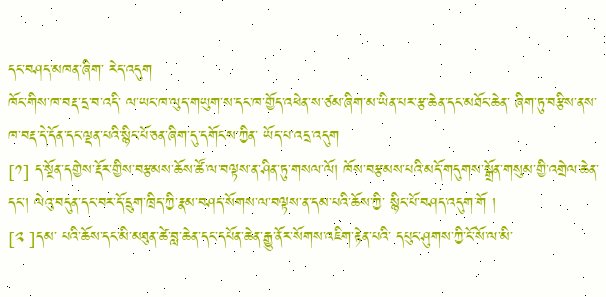དང་བཤད་མཁན་ཞིག་ རེད་འདུག
ཁོང་གིས་ཁ་བརྡ་དྲ་བ་འདི་ ལ་ཡང་ཁ་ལུད་གཡུག་ས་དང་ཁ་གྱོད་འཕེན་ས་ཙམ་ཞིག་མ་ཡིན་པར་རྩ་ཆེན་དང་མཐོང་ཆེན་ ཞིག་ཏུ་བརྩིས་ནས་ཁ་བརྡ་དེ་དོན་དང་ལྡན་པའི་སྙིང་པོ་ཅན་ཞིག་དུ་དགོངས་ཀྱིན་ ཡོད་པ་འདྲ་འདུག
[༡] ད་སྔོན་དགྱེས་རྡོར་གྱིས་བརྩམས་ཆོས་ཚོ་ལ་བལྟས་ན་ཤིན་ཏུ་གསལ་ལོ། ཁོས་བརྩམས་པའི་མདོ་གདུགས་སྒྲོན་གསུམ་གྱི་འགྲེལ་ཆེན་དང་། ལེའུ་བདུན་དང་བར་དོ་དྲུག་ཁྲིད་ཀྱི་རྣམ་བཤད་སོགས་ལ་བལྟས་ན་དམ་པའི་ཆོས་ཀྱི་ སྙིང་པོ་བཤད་འདུག་གོ །
[༢ ]དམ་ པའི་ཆོས་དང་མི་མཐུན་ཚེ་བླ་ཆེན་དང་དཔོན་ཆེན་རྒྱུ་ནོར་སོགས་འཇིག་རྟེན་པའི་ དཔུང་ཤུགས་ཀྱི་ངོ་སོ་ལ་མི་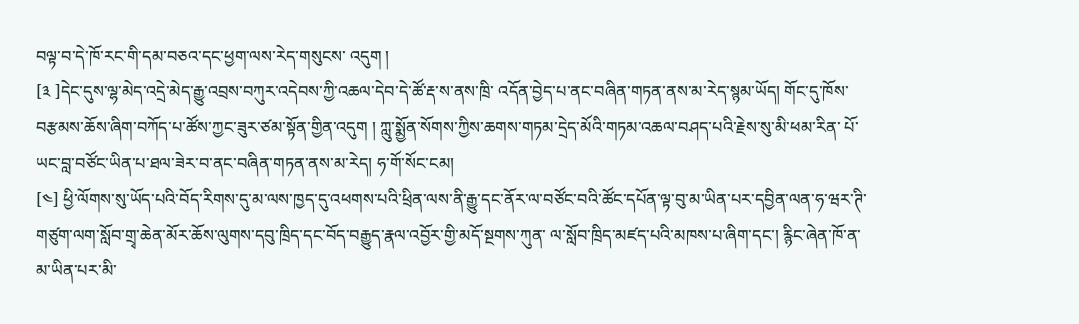བལྟ་བ་དེ་ཁོ་རང་གི་དམ་བཅའ་དང་ཕྱག་ལས་རེད་གསུངས་ འདུག །
[༣ ]དེང་དུས་ལྷ་མེད་འདྲེ་མེད་རྒྱུ་འབྲས་བཀུར་འདེབས་ཀྱི་འཆལ་དེབ་དེ་ཚོ་རྡ་ས་ནས་ཁྲི་ འདོན་བྱེད་པ་ནང་བཞིན་གཏན་ནས་མ་རེད་སྙམ་ཡོད། གོང་དུ་ཁོས་བརྩམས་ཆོས་ཞིག་བཀོད་པ་ཚོས་ཀྱང་ཟུར་ཙམ་སྟོན་གྱིན་འདུག ། ཀླུ་སྨྱོན་སོགས་ཀྱིས་ཆགས་གཏམ་དྲེད་མོའི་གཏམ་འཆལ་བཤད་པའི་རྗེས་སུ་མི་ཕམ་རིན་ པོ་ཡང་བླ་བཙོང་ཡིན་པ་ཐལ་ཟེར་བ་ནང་བཞིན་གཏན་ནས་མ་རེད། ཧ་གོ་སོང་ངམ།
[༤] ཕྱི་ལོགས་སུ་ཡོད་པའི་བོད་རིགས་དུ་མ་ལས་ཁྱད་དུ་འཕགས་པའི་ཕྲིན་ལས་ནི་རྒྱུ་དང་ནོར་ལ་བཙོང་བའི་ཚོང་དཔོན་ལྟ་བུ་མ་ཡིན་པར་དབྱིན་ལན་ཧ་ཝར་ཊི་གཙུག་ལག་སློབ་གྲྭ་ཆེན་མོར་ཆོས་ལུགས་དབུ་ཁྲིད་དང་བོད་བརྒྱུད་རྣལ་འབྱོར་གྱི་མདོ་སྔགས་ཀུན་ ལ་སློབ་ཁྲིད་མཛད་པའི་མཁས་པ་ཞིག་དང་། རྙིང་ཞེན་ཁོ་ན་མ་ཡིན་པར་མི་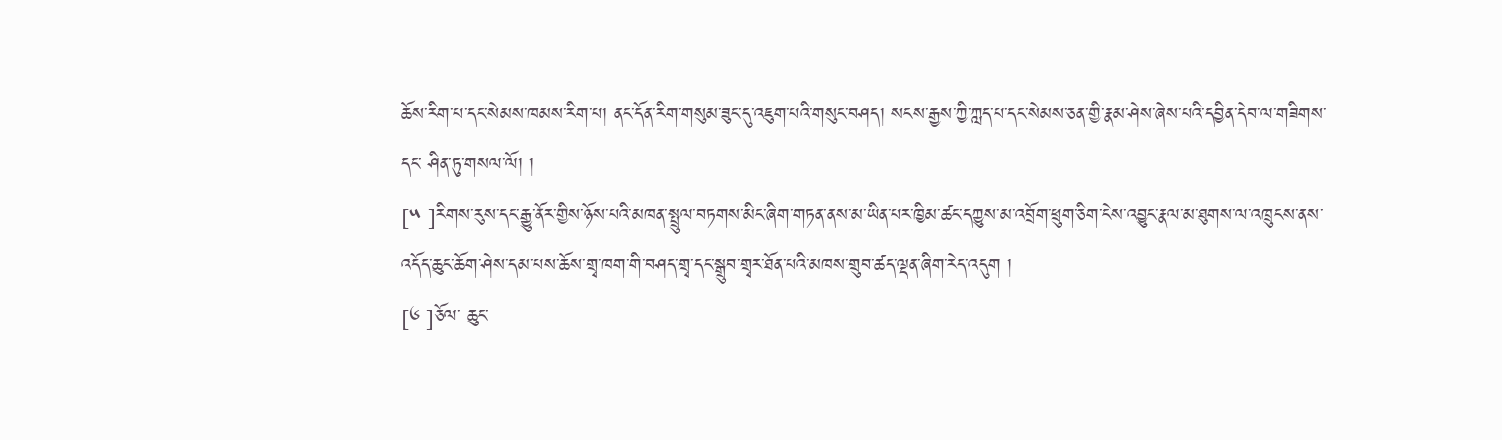ཆོས་རིག་པ་དང་སེམས་ཁམས་རིག་པ། ནང་དོན་རིག་གསུམ་ཟུང་དུ་འཇུག་པའི་གསུང་བཤད། སངས་རྒྱས་ཀྱི་ཀླད་པ་དང་སེམས་ཅན་གྱི་རྣམ་ཤེས་ཞེས་པའི་དབྱིན་དེབ་ལ་གཟིགས་དང་ ཤིན་ཏུ་གསལ་ལོ། །
[༥ ]རིགས་རུས་དང་རྒྱུ་ནོར་གྱིས་ཉོས་པའི་མཁན་སྤྲུལ་བཏགས་མིང་ཞིག་གཏན་ནས་མ་ཡིན་པར་ཁྱིམ་ཚང་དཀྱུས་མ་འབྲོག་ཕྲུག་ཅིག་ངེས་འབྱུང་རྣལ་མ་ཐུགས་ལ་འཁྲུངས་ནས་འདོད་ཆུང་ཆོག་ཤེས་དམ་པས་ཆོས་གྲྭ་ཁག་གི་བཤད་གྲྭ་དང་སྒྲུབ་གྲྭར་ཐོན་པའི་མཁས་གྲུབ་ཚད་ལྡན་ཞིག་རེད་འདུག །
[༦ ]ཅོལ་ ཆུང་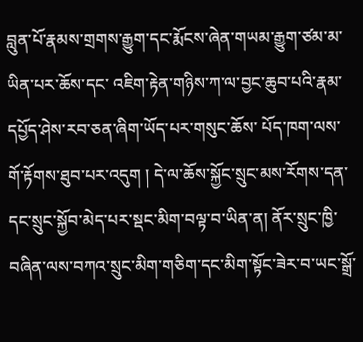བླུན་པོ་རྣམས་གྲགས་རྒྱུག་དང་རྨོངས་ཞེན་གཡམ་རྒྱུག་ཙམ་མ་ཡིན་པར་ཆོས་དང་ འཇིག་རྟེན་གཉིས་ཀ་ལ་བྱང་ཆུབ་པའི་རྣམ་དཔྱོད་ཤེས་རབ་ཅན་ཞིག་ཡོད་པར་གསུང་ཆོས་ པོད་ཁག་ལས་གོ་རྟོགས་ཐུབ་པར་འདུག ། དེ་ལ་ཆོས་སྐྱོང་སྲུང་མས་རོགས་དན་དང་སྲུང་སྐྱོབ་མེད་པར་སྡང་མིག་བལྟ་བ་ཡིན་ན། ནོར་སྲུང་ཁྱི་བཞིན་ལས་བཀའ་སྲུང་མིག་གཅིག་དང་མིག་སྟོང་ཟེར་བ་ཡང་སྒྲོ་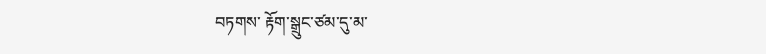བཏགས་ རྟོག་སྒྲུང་ཙམ་དུ་མ་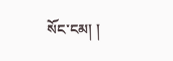སོང་ངམ། །